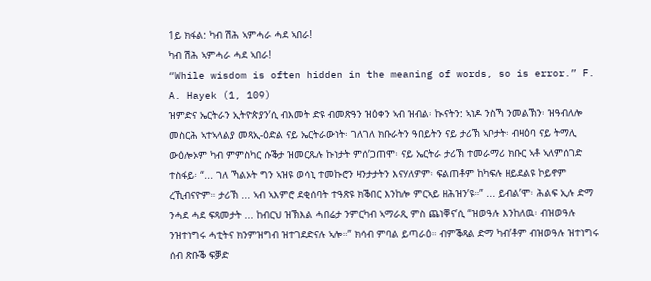1ይ ክፋል: ካብ ሽሕ ኣምሓራ ሓደ ኣበራ!
ካብ ሽሕ ኣምሓራ ሓደ ኣበራ!
“While wisdom is often hidden in the meaning of words, so is error.” F. A. Hayek (1, 109)
ዝምድና ኤርትራን ኢትዮጵያን’ሲ ብእመት ድዩ ብመጽዓን ዝዕቀን ኣብ ዝብል፡ ኲናትን: ኣነዶ ንስኻ ንመልኽን፡ ዝዓብለሎ መስርሕ ኣተኣላልያ መጻኢ-ዕድል ናይ ኤርትራውነት፡ ገለገለ ክቡራትን ዓበይትን ናይ ታሪኽ ኣቦታት፡ ብዛዕባ ናይ ትማሊ ውዕሎኦም ካብ ምምስካር ሱቕታ ዝመርጹሉ ኩነታት ምሰ’ጋጠሞ፡ ናይ ኤርትራ ታሪኽ ተመራማሪ ክቡር ኣቶ ኣለምሰገድ ተስፋይ፡ “... ገለ ኻልኦት ግን ኣዝዩ ወሳኒ ተመኩሮን ዛንታታትን እናሃለዎም፡ ፍልጠቶም ከካፍሉ ዘይደልዩ ኮይኖም ረኺብናዮም። ታሪኽ ... ኣብ ኣእምሮ ደቂሰባት ተዓጽዩ ክቕበር እንከሎ ምርኣይ ዘሕዝን’ዩ።” ... ይብል’ሞ፡ ሕልፍ ኢሉ ድማ ንሓደ ሓደ ፍጻመታት ... ከብርህ ዝኽእል ሓበሬታ ንምርካብ ኣማራጺ ምስ ጨነቐና’ሲ “ዝወዓሉ እንከለዉ፡ ብዝወዓሉ ንዝተነግሩ ሓቲትና ክንምዝግብ ዝተገደድናሉ ኣሎ።” ክሳብ ምባል ይጣራዕ። ብምቕጻል ድማ ካብ’ቶም ብዝወዓሉ ዝተነግሩ ሰብ ጽቡቕ ፍቓድ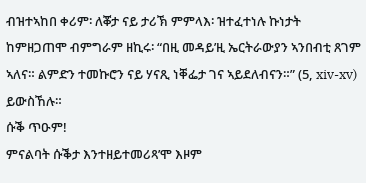ብዝተኣከበ ቀሪም፡ ለቖታ ናይ ታሪኽ ምምላእ፡ ዝተፈተነሉ ኩነታት ከምዘጋጠሞ ብምግራም ዘኪሩ፡ “በዚ መዳይ’ዚ ኤርትራውያን ኣንበብቲ ጸገም ኣለና። ልምድን ተመኩሮን ናይ ሃናጺ ነቐፌታ ገና ኣይደለብናን።” (5, xiv-xv) ይውስኸሉ።
ሱቕ ጥዑም!
ምናልባት ሱቕታ እንተዘይተመሪጻ’ሞ እዞም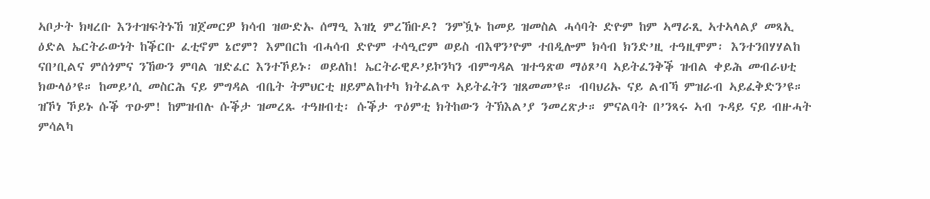ኣቦታት ክዛረቡ እንተዝፍትኑኸ ዝጀመርዎ ክሳብ ዝውድኡ ሰማዒ እዝኒ ምረኸቡዶ? ንምዃኑ ከመይ ዝመስል ሓሳባት ድዮም ከም ኣማራጺ ኣተኣላልያ መጻኢ ዕድል ኤርትራውነት ከቕርቡ ፈቲኖም ኔሮም? እምበርከ ብሓሳብ ድዮም ተሳዒሮም ወይስ ብእዋን’ዮም ተበዲሎም ክሳብ ክንድ’ዚ ተዓዚሞም፡ እንተንበሃሃልከ ናበ’ቢልና ምሰጎምና ንኸውን ምባል ዝድፈር እንተኾይኑ፡ ወይለከ! ኤርትራዊዶ’ይኮንካን ብምግዳል ዝተዓጽወ ማዕጾ’ባ ኣይትፈንቅቕ ዝብል ቀይሕ መብራህቲ ክውላዕ’ዩ። ከመይ’ሲ መስርሕ ናይ ምግዳል ብቤት ትምህርቲ ዘይምልከተካ ክትፈልጥ ኣይትፈትን ዝጸመመ’ዩ። ብባህሪኡ ናይ ልብኻ ምዝራብ ኣይፈቅድን’ዩ።
ዝኾነ ኾይኑ ሱቕ ጥዑም! ከምዝብሉ ሱቕታ ዝመረጹ ተዓዘብቲ፡ ሱቕታ ጥዕምቲ ክትከውን ትኽእል’ያ ንመረጽታ። ምናልባት በ’ንጻሩ ኣብ ጉዳይ ናይ ብዙሓት ምሳልካ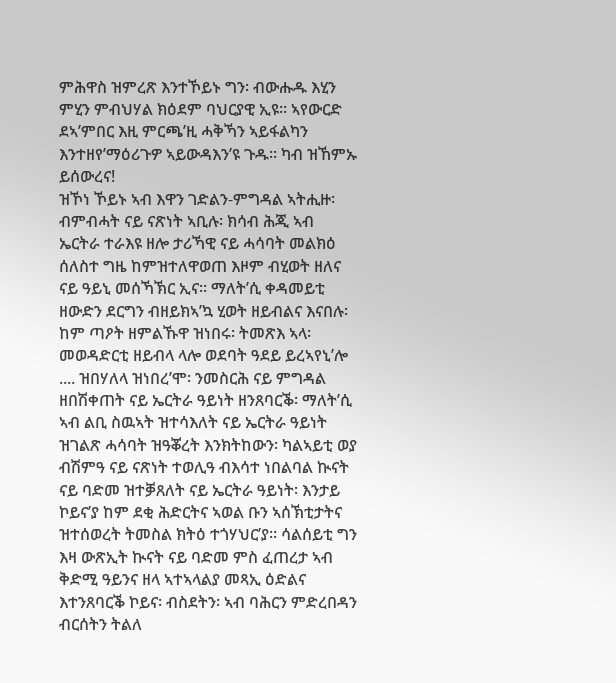ምሕዋስ ዝምረጽ እንተኾይኑ ግን፡ ብውሑዱ እሂን ምሂን ምብህሃል ክዕደም ባህርያዊ ኢዩ። ኣየውርድ ደኣ’ምበር እዚ ምርጫ’ዚ ሓቅኻን ኣይፋልካን እንተዘየ’ማዕሪጉዎ ኣይውዳእን’ዩ ጉዱ። ካብ ዝኸምኡ ይሰውረና!
ዝኾነ ኾይኑ ኣብ እዋን ገድልን-ምግዳል ኣትሒዙ፡ ብምብሓት ናይ ናጽነት ኣቢሉ፡ ክሳብ ሕጂ ኣብ ኤርትራ ተራእዩ ዘሎ ታሪኻዊ ናይ ሓሳባት መልክዕ ሰለስተ ግዜ ከምዝተለዋወጠ እዞም ብሂወት ዘለና ናይ ዓይኒ መሰኻኽር ኢና። ማለት’ሲ ቀዳመይቲ ዘውድን ደርግን ብዘይክኣ’ኳ ሂወት ዘይብልና እናበሉ፡ ከም ጣዖት ዘምልኹዋ ዝነበሩ፡ ትመጽእ ኣላ፡ መወዳድርቲ ዘይብላ ላሎ ወደባት ዓደይ ይረኣየኒ’ሎ .... ዝበሃለላ ዝነበረ’ሞ፡ ንመስርሕ ናይ ምግዳል ዘበሽቀጠት ናይ ኤርትራ ዓይነት ዘንጸባርቕ፡ ማለት’ሲ ኣብ ልቢ ስዉኣት ዝተሳእለት ናይ ኤርትራ ዓይነት ዝገልጽ ሓሳባት ዝዓቖረት እንክትከውን፡ ካልኣይቲ ወያ ብሽምዓ ናይ ናጽነት ተወሊዓ ብእሳተ ነበልባል ኲናት ናይ ባድመ ዝተቓጸለት ናይ ኤርትራ ዓይነት፡ እንታይ ኮይና’ያ ከም ደቂ ሕድርትና ኣወል ቡን ኣሰኽቲታትና ዝተሰወረት ትመስል ክትዕ ተጎሃህር’ያ። ሳልሰይቲ ግን እዛ ውጽኢት ኲናት ናይ ባድመ ምስ ፈጠረታ ኣብ ቅድሚ ዓይንና ዘላ ኣተኣላልያ መጻኢ ዕድልና እተንጸባርቕ ኮይና፡ ብስደትን፡ ኣብ ባሕርን ምድረበዳን ብርሰትን ትልለ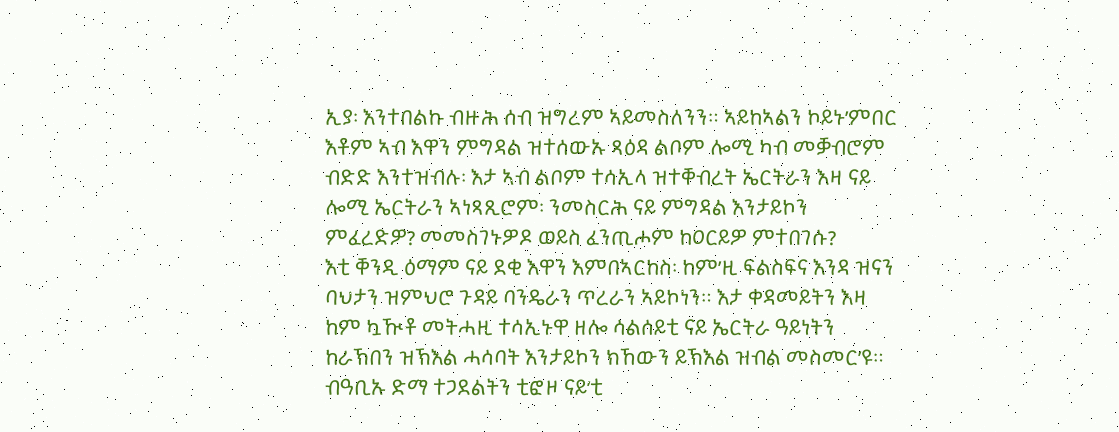ኢያ፡ እንተበልኩ ብዙሕ ሰብ ዝግረም ኣይመስለንን። ኣይከኣልን ኮይኑ’ምበር እቶም ኣብ እዋን ምግዳል ዝተሰውኡ ጻዕዳ ልቦም ሎሚ ካብ መቓብሮም ብድድ እንተዝብሉ፡ እታ ኣብ ልቦም ተሳኢላ ዝተቐብረት ኤርትራን እዛ ናይ ሎሚ ኤርትራን ኣነጻጺሮም፡ ንመስርሕ ናይ ምግዳል እንታይኮን ምፈረድዎ? መመስገኑዎዶ ወይስ ፈንጢሖም ከዐርይዎ ምተበገሱ?
እቲ ቐንዲ ዕማም ናይ ደቂ እዋን እምበኣርከስ፡ ከም’ዚ ፍልስፍና እንዳ ዝናን ባህታን ዝምህሮ ጉዳይ ባንዴራን ጥረራን ኣይኮነን። እታ ቀዳመይትን እዛ ከም ኳዂቶ መትሓዚ ተሳኢኑዋ ዘሎ ሳልሰይቲ ናይ ኤርትራ ዓይነትን ከራኽበን ዝኽእል ሓሳባት እንታይኮን ክኸውን ይኽእል ዝብል መስመር’ዩ። ብዓቢኡ ድማ ተጋደልትን ቲፎዞ ናይ’ቲ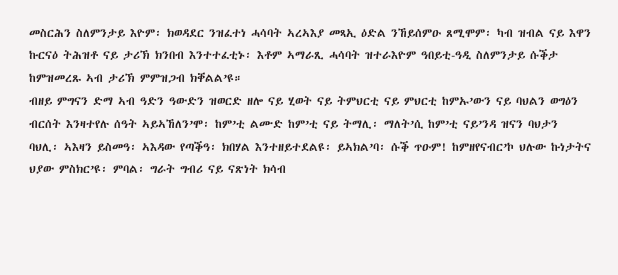መስርሕን ስለምንታይ እዮም፡ ክወዳደር ንዝፈተነ ሓሳባት ኣረኣእያ መጻኢ ዕድል ንኸይሰምዑ ጸሚሞም፡ ካብ ዝብል ናይ እዋን ኩርናዕ ትሕዝቶ ናይ ታሪኽ ክንበብ እንተተፈቲኑ፡ እቶም ኣማራጺ ሓሳባት ዝተራእዮም ዓበይቲ-ዓዲ ስለምንታይ ሱቕታ ከምዝመረጹ ኣብ ታሪኽ ምምዝጋብ ክቐልል’ዩ።
ብዘይ ምግናን ድማ ኣብ ዓድን ዓውድን ዝወርድ ዘሎ ናይ ሂወት ናይ ትምህርቲ ናይ ምህርቲ ከምኡ’ውን ናይ ባህልን ወግዕን ብርሰት እንዛተየሉ ሰዓት ኣይኣኸለን’ሞ፡ ከም’ቲ ልሙድ ከም’ቲ ናይ ትማሊ፡ ማለት’ሲ ከም’ቲ ናይ’ንዳ ዝናን ባህታን ባህሊ፡ ኣእዛን ይስመዓ፡ ኣእዳው የጣቕዓ፡ ክበሃል እንተዘይተደልዩ፡ ይኣክል’ባ፡ ሱቕ ጥዑም! ከምዘየናብር’ኮ ህሉው ኩነታትና ህያው ምስክር’ዩ፡ ምባል፡ ግራት ግብሪ ናይ ናጽነት ክሳብ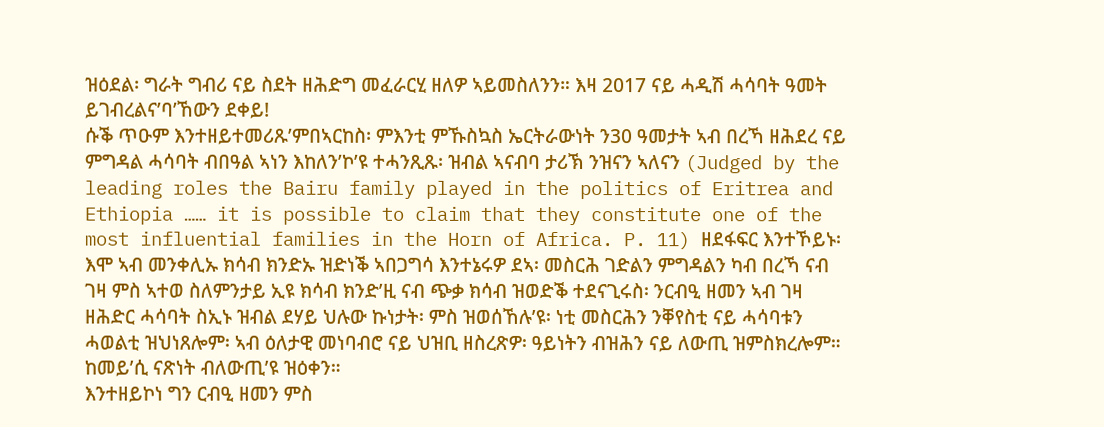ዝዕደል፡ ግራት ግብሪ ናይ ስደት ዘሕድግ መፈራርሂ ዘለዎ ኣይመስለንን። እዛ 2017 ናይ ሓዲሽ ሓሳባት ዓመት ይገብረልና’ባ’ኸውን ደቀይ!
ሱቕ ጥዑም እንተዘይተመሪጹ’ምበኣርከስ፡ ምእንቲ ምኹስኳስ ኤርትራውነት ን30 ዓመታት ኣብ በረኻ ዘሕደረ ናይ ምግዳል ሓሳባት ብበዓል ኣነን እከለን’ኮ’ዩ ተሓንጺጹ፡ ዝብል ኣናብባ ታሪኽ ንዝናን ኣለናን (Judged by the leading roles the Bairu family played in the politics of Eritrea and Ethiopia …… it is possible to claim that they constitute one of the most influential families in the Horn of Africa. P. 11) ዘደፋፍር እንተኾይኑ፡ እሞ ኣብ መንቀሊኡ ክሳብ ክንድኡ ዝድነቕ ኣበጋግሳ እንተኔሩዎ ደኣ፡ መስርሕ ገድልን ምግዳልን ካብ በረኻ ናብ ገዛ ምስ ኣተወ ስለምንታይ ኢዩ ክሳብ ክንድ’ዚ ናብ ጭቃ ክሳብ ዝወድቕ ተደናጊሩስ፡ ንርብዒ ዘመን ኣብ ገዛ ዘሕድር ሓሳባት ስኢኑ ዝብል ደሃይ ህሉው ኩነታት፡ ምስ ዝወሰኸሉ’ዩ፡ ነቲ መስርሕን ንቐየስቲ ናይ ሓሳባቱን ሓወልቲ ዝህነጸሎም፡ ኣብ ዕለታዊ መነባብሮ ናይ ህዝቢ ዘስረጽዎ፡ ዓይነትን ብዝሕን ናይ ለውጢ ዝምስክረሎም። ከመይ’ሲ ናጽነት ብለውጢ’ዩ ዝዕቀን።
እንተዘይኮነ ግን ርብዒ ዘመን ምስ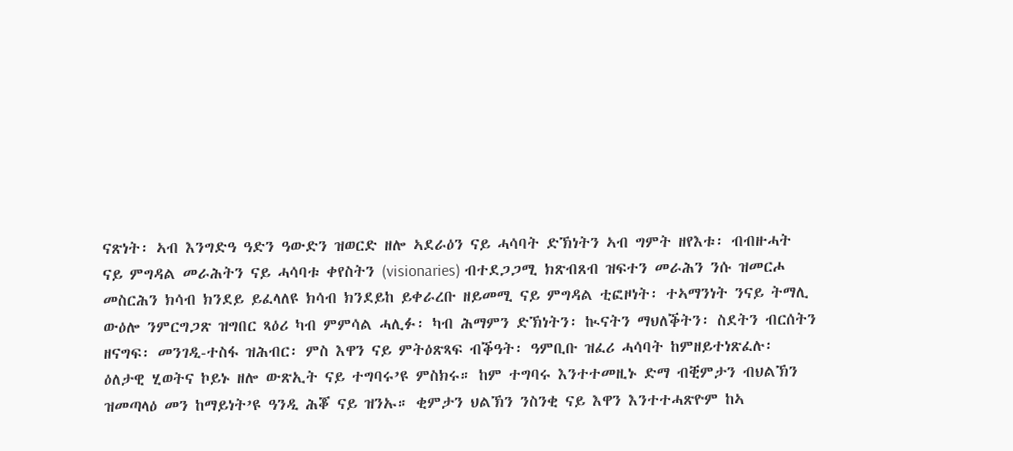ናጽነት፡ ኣብ እንግድዓ ዓድን ዓውድን ዝወርድ ዘሎ ኣደራዕን ናይ ሓሳባት ድኽነትን ኣብ ግምት ዘየእቱ፡ ብብዙሓት ናይ ምግዳል መራሕትን ናይ ሓሳባቱ ቀየስትን (visionaries) ብተደጋጋሚ ክጽብጸብ ዝፍተን መራሕን ንሱ ዝመርሖ መስርሕን ክሳብ ክንደይ ይፈላለዩ ክሳብ ክንደይከ ይቀራረቡ ዘይመሚ ናይ ምግዳል ቲፎዞነት፡ ተኣማንነት ንናይ ትማሊ ውዕሎ ንምርግጋጽ ዝግበር ጻዕሪ ካብ ምምሳል ሓሊፉ፡ ካብ ሕማምን ድኽነትን፡ ኲናትን ማህለቕትን፡ ስደትን ብርሰትን ዘናግፍ፡ መንገዲ-ተስፋ ዝሕብር፡ ምስ እዋን ናይ ምትዕጽጻፍ ብቕዓት፡ ዓምቢቡ ዝፈሪ ሓሳባት ከምዘይተነጽፈሉ፡ ዕለታዊ ሂወትና ኮይኑ ዘሎ ውጽኢት ናይ ተግባሩ’ዩ ምስክሩ። ከም ተግባሩ እንተተመዚኑ ድማ ብቒምታን ብህልኽን ዝመጣላዕ መን ከማይነት’ዩ ዓንዲ ሕቖ ናይ ዝንኡ። ቂምታን ህልኽን ንስንቂ ናይ እዋን እንተተሓጽዮም ከኣ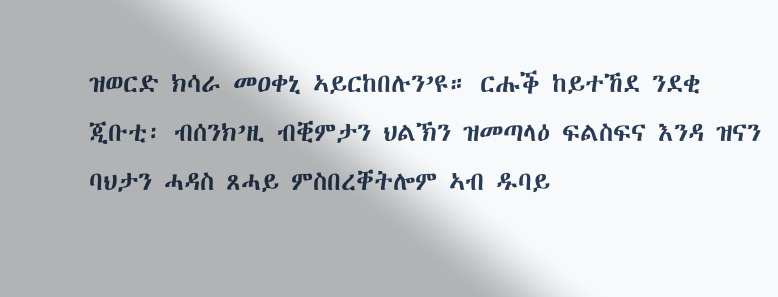ዝወርድ ክሳራ መዐቀኒ ኣይርከበሉን’ዩ። ርሑቕ ከይተኸደ ንደቂ ጂቡቲ፡ ብሰንክ’ዚ ብቒምታን ህልኽን ዝመጣላዕ ፍልስፍና እንዳ ዝናን ባህታን ሓዳስ ጸሓይ ምስበረቐትሎም ኣብ ዱባይ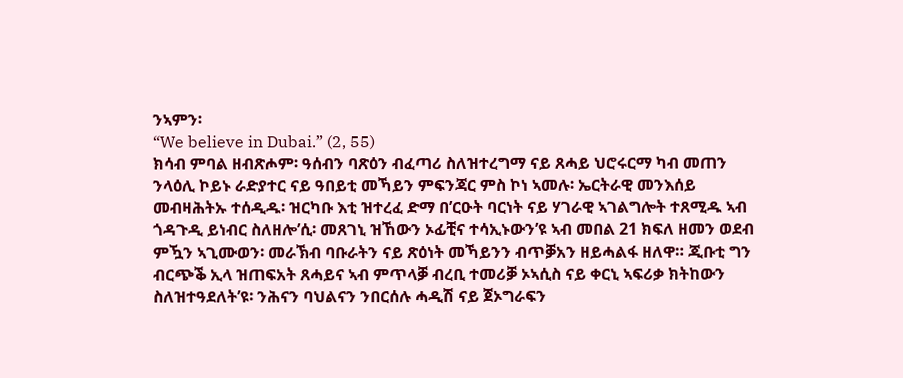ንኣምን፡
“We believe in Dubai.” (2, 55)
ክሳብ ምባል ዘብጽሖም፡ ዓሰብን ባጽዕን ብፈጣሪ ስለዝተረግማ ናይ ጸሓይ ህሮሩርማ ካብ መጠን ንላዕሊ ኮይኑ ራድያተር ናይ ዓበይቲ መኻይን ምፍንጃር ምስ ኮነ ኣመሉ፡ ኤርትራዊ መንእሰይ መብዛሕትኡ ተሰዲዱ፡ ዝርካቡ እቲ ዝተረፈ ድማ በ’ርዑት ባርነት ናይ ሃገራዊ ኣገልግሎት ተጸሚዱ ኣብ ጎዳጉዲ ይነብር ስለዘሎ’ሲ፡ መጸገኒ ዝኸውን ኦፊቺና ተሳኢኑውን’ዩ ኣብ መበል 21 ክፍለ ዘመን ወደብ ምዃን ኣጊሙወን፡ መራኽብ ባቡራትን ናይ ጽዕነት መኻይንን ብጥቓአን ዘይሓልፋ ዘለዋ። ጂቡቲ ግን ብርጭቕ ኢላ ዝጠፍአት ጸሓይና ኣብ ምጥላቓ ብረቢ ተመሪቓ ኦኣሲስ ናይ ቀርኒ ኣፍሪቃ ክትከውን ስለዝተዓደለት’ዩ፡ ንሕናን ባህልናን ንበርሰሉ ሓዲሽ ናይ ጀኦግራፍን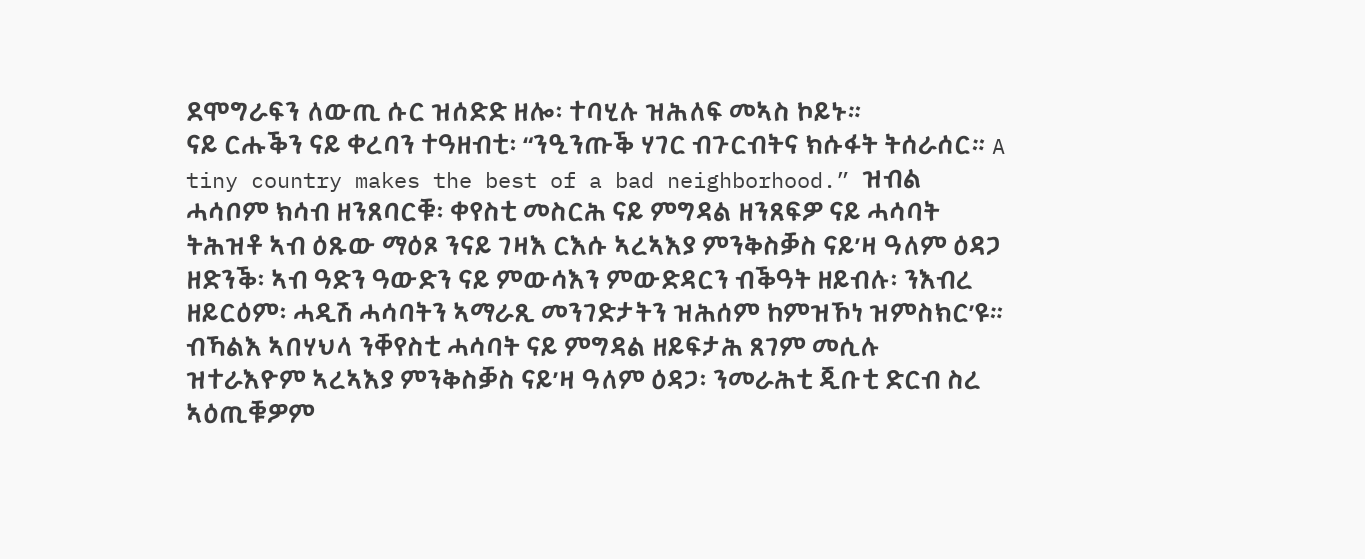ደሞግራፍን ለውጢ ሱር ዝሰድድ ዘሎ፡ ተባሂሉ ዝሕለፍ መኣስ ኮይኑ።
ናይ ርሑቕን ናይ ቀረባን ተዓዘብቲ፡ “ንዒንጡቕ ሃገር ብጉርብትና ክሱፋት ትሰራሰር። A tiny country makes the best of a bad neighborhood.” ዝብል ሓሳቦም ክሳብ ዘንጸባርቑ፡ ቀየስቲ መስርሕ ናይ ምግዳል ዘንጸፍዎ ናይ ሓሳባት ትሕዝቶ ኣብ ዕጹው ማዕጾ ንናይ ገዛእ ርእሱ ኣረኣእያ ምንቅስቓስ ናይ’ዛ ዓለም ዕዳጋ ዘድንቕ፡ ኣብ ዓድን ዓውድን ናይ ምውሳእን ምውድዳርን ብቕዓት ዘይብሉ፡ ንእብረ ዘይርዕም፡ ሓዲሽ ሓሳባትን ኣማራጺ መንገድታትን ዝሕሰም ከምዝኾነ ዝምስክር’ዩ። ብኻልእ ኣበሃህላ ንቐየስቲ ሓሳባት ናይ ምግዳል ዘይፍታሕ ጸገም መሲሉ ዝተራእዮም ኣረኣእያ ምንቅስቓስ ናይ’ዛ ዓለም ዕዳጋ፡ ንመራሕቲ ጂቡቲ ድርብ ስረ ኣዕጢቑዎም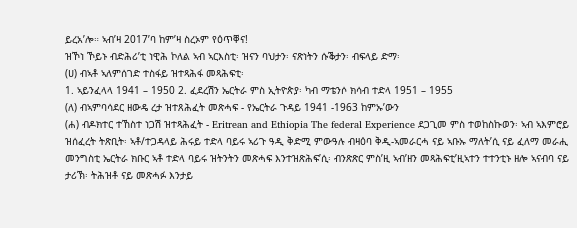ይረአ’ሎ። ኣብ’ዛ 2017’ባ ከም’ዛ ስረኦም የዕጥቐና!
ዝኾነ ኾይኑ ብድሕሪ’ቲ ነዊሕ ኮለል ኣብ ኣርእስቲ፡ ዝናን ባህታን፡ ናጽነትን ሱቕታን፡ ብፍላይ ድማ፡
(ሀ) ብኣቶ ኣለምሰገድ ተስፋይ ዝተጻሕፋ መጻሕፍቲ፡
1. ኣይንፈላላ 1941 – 1950 2. ፈደረሽን ኤርትራ ምስ ኢትዮጵያ፡ ካብ ማቴንሶ ክሳብ ተድላ 1951 – 1955
(ለ) ብኣምባሳደር ዘውዴ ረታ ዝተጸሕፈት መጽሓፍ - የኤርትራ ጉዳይ 1941 -1963 ከምኡ’ውን
(ሐ) ብዶክተር ተኸስተ ነጋሽ ዝተጻሕፈት - Eritrean and Ethiopia The federal Experience ደጋጊመ ምስ ተወከስኩወን፡ ኣብ ኣእምሮይ ዝሰፈረት ትጽቢት፡ ኣቶ/ተጋዳላይ ሕሩይ ተድላ ባይሩ ኣሪጉ ዓዲ ቅድሚ ምውዓሉ ብዛዕባ ቅዲ-ኣመራርሓ ናይ ኣቡኡ ማለት’ሲ ናይ ፈለማ መራሒ መንግስቲ ኤርትራ ክቡር ኣቶ ተድላ ባይሩ ዝትንትን መጽሓፍ እንተዝጽሕፍ’ሲ፡ ብንጽጽር ምስ’ዚ ኣብ’ዘን መጻሕፍቲ’ዚኣተን ተተንቲኑ ዘሎ ኣናብባ ናይ ታሪኽ፡ ትሕዝቶ ናይ መጽሓፉ እንታይ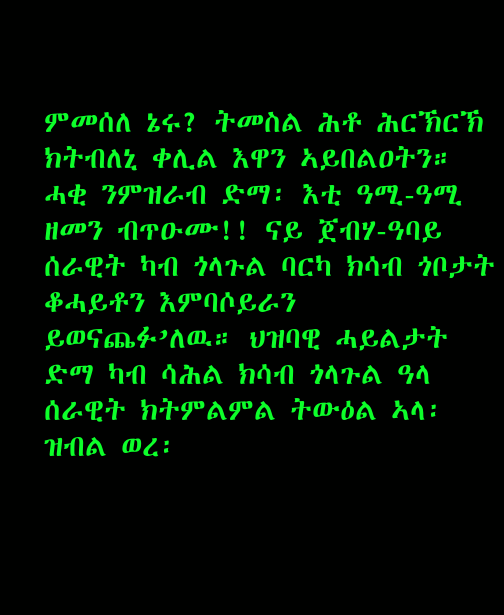ምመሰለ ኔሩ? ትመስል ሕቶ ሕርኽርኽ ክትብለኒ ቀሊል እዋን ኣይበልዐትን።
ሓቂ ንምዝራብ ድማ፡ እቲ ዓሚ-ዓሚ ዘመን ብጥዑሙ!! ናይ ጀብሃ-ዓባይ ሰራዊት ካብ ጎላጉል ባርካ ክሳብ ጎቦታት ቆሓይቶን እምባሶይራን ይወናጨፉ’ለዉ። ህዝባዊ ሓይልታት ድማ ካብ ሳሕል ክሳብ ጎላጉል ዓላ ሰራዊት ክትምልምል ትውዕል ኣላ፡ ዝብል ወረ፡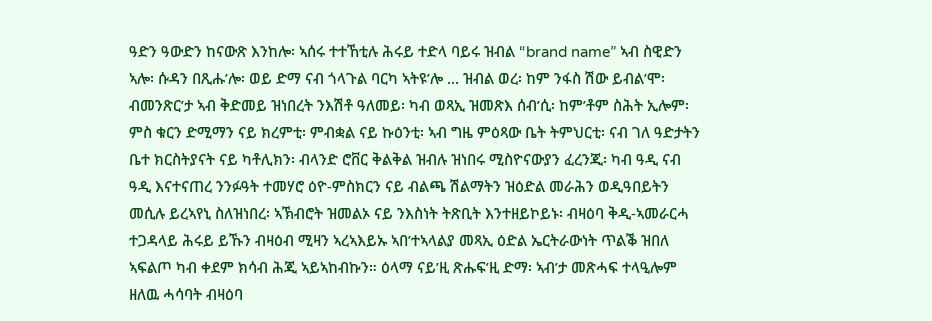ዓድን ዓውድን ከናውጽ እንከሎ፡ ኣሰሩ ተተኸቲሉ ሕሩይ ተድላ ባይሩ ዝብል “brand name” ኣብ ስዊድን ኣሎ፡ ሱዳን በጺሑ’ሎ፡ ወይ ድማ ናብ ጎላጉል ባርካ ኣትዩ’ሎ ... ዝብል ወረ፡ ከም ንፋስ ሽው ይብል’ሞ፡ ብመንጽር’ታ ኣብ ቅድመይ ዝነበረት ንእሽቶ ዓለመይ፡ ካብ ወጻኢ ዝመጽእ ሰብ’ሲ፡ ከም’ቶም ስሕት ኢሎም፡ ምስ ቁርን ድሚማን ናይ ክረምቲ፡ ምብቋል ናይ ኩዕንቲ፡ ኣብ ግዜ ምዕጻው ቤት ትምህርቲ፡ ናብ ገለ ዓድታትን ቤተ ክርስትያናት ናይ ካቶሊክን፡ ብላንድ ሮቨር ቅልቅል ዝብሉ ዝነበሩ ሚስዮናውያን ፈረንጂ፡ ካብ ዓዲ ናብ ዓዲ እናተናጠረ ንንፉዓት ተመሃሮ ዕዮ-ምስክርን ናይ ብልጫ ሽልማትን ዝዕድል መራሕን ወዲዓበይትን መሲሉ ይረኣየኒ ስለዝነበረ፡ ኣኽብሮት ዝመልኦ ናይ ንእስነት ትጽቢት እንተዘይኮይኑ፡ ብዛዕባ ቅዲ-ኣመራርሓ ተጋዳላይ ሕሩይ ይኹን ብዛዕብ ሚዛን ኣረኣእይኡ ኣበ’ተኣላልያ መጻኢ ዕድል ኤርትራውነት ጥልቕ ዝበለ ኣፍልጦ ካብ ቀደም ክሳብ ሕጂ ኣይኣከብኩን። ዕላማ ናይ’ዚ ጽሑፍ’ዚ ድማ፡ ኣብ’ታ መጽሓፍ ተላዒሎም ዘለዉ ሓሳባት ብዛዕባ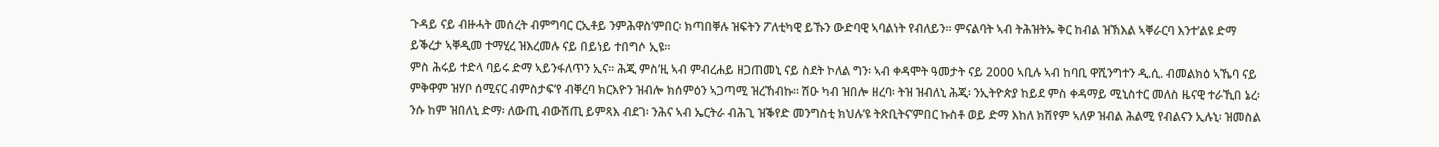ጉዳይ ናይ ብዙሓት መሰረት ብምግባር ርኢቶይ ንምሕዋስ’ምበር፡ ክጣበቐሉ ዝፍትን ፖለቲካዊ ይኹን ውድባዊ ኣባልነት የብለይን። ምናልባት ኣብ ትሕዝትኡ ቅር ከብል ዝኽእል ኣቐራርባ እንተ’ልዩ ድማ ይቕረታ ኣቐዲመ ተማሂረ ዝእረመሉ ናይ በይነይ ተበግሶ ኢዩ።
ምስ ሕሩይ ተድላ ባይሩ ድማ ኣይንፋለጥን ኢና። ሕጂ ምስ’ዚ ኣብ ምብረሐይ ዘጋጠመኒ ናይ ስደት ኮለል ግን፡ ኣብ ቀዳሞት ዓመታት ናይ 2000 ኣቢሉ ኣብ ከባቢ ዋሺንግተን ዲ.ሲ. ብመልክዕ ኣኼባ ናይ ምቅዋም ዝሃቦ ሰሚናር ብምስታፍ’የ ብቐረባ ክርእዮን ዝብሎ ክሰምዕን ኣጋጣሚ ዝረኸብኩ። ሽዑ ካብ ዝበሎ ዘረባ፡ ትዝ ዝብለኒ ሕጂ፡ ንኢትዮጵያ ከይደ ምስ ቀዳማይ ሚኒስተር መለስ ዜናዊ ተራኺበ ኔረ፡ ንሱ ከም ዝበለኒ ድማ፡ ለውጢ ብውሽጢ ይምጻእ ብደገ፡ ንሕና ኣብ ኤርትራ ብሕጊ ዝቕየድ መንግስቲ ክህሉ’ዩ ትጽቢትና’ምበር ኩስቶ ወይ ድማ እከለ ክሽየም ኣለዎ ዝብል ሕልሚ የብልናን ኢሉኒ፡ ዝመስል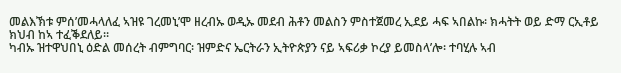መልእኽቱ ምሰ’መሓላለፈ ኣዝዩ ገረመኒ’ሞ ዘረብኡ ወዲኡ መደብ ሕቶን መልስን ምስተጀመረ ኢደይ ሓፍ ኣበልኩ፡ ክሓትት ወይ ድማ ርኢቶይ ክህብ ከኣ ተፈቕደለይ።
ካብኡ ዝተዋህበኒ ዕድል መሰረት ብምግባር፡ ዝምድና ኤርትራን ኢትዮጵያን ናይ ኣፍሪቃ ኮረያ ይመስላ’ሎ፡ ተባሂሉ ኣብ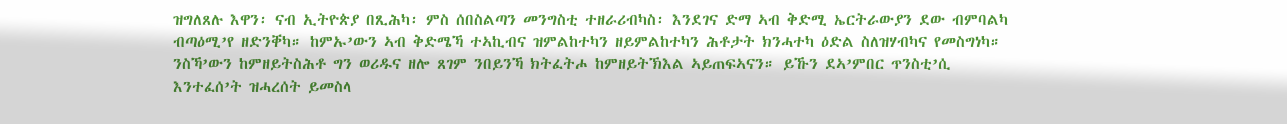ዝግለጸሉ እዋን፡ ናብ ኢትዮጵያ በጺሕካ፡ ምስ ሰበስልጣን መንግስቲ ተዘራሪብካስ፡ እንደገና ድማ ኣብ ቅድሚ ኤርትራውያን ደው ብምባልካ ብጣዕሚ’የ ዘድንቐካ። ከምኡ’ውን ኣብ ቅድሜኻ ተኣኪብና ዝምልከተካን ዘይምልከተካን ሕቶታት ክንሓተካ ዕድል ስለዝሃብካና የመስግነካ። ንስኻ’ውን ከምዘይትስሕቶ ግን ወሪዱና ዘሎ ጸገም ንበይንኻ ክትፈትሖ ከምዘይትኽእል ኣይጠፍኣናን። ይኹን ደኣ’ምበር ጥንስቲ’ሲ እንተፈሰ’ት ዝሓረሰት ይመስላ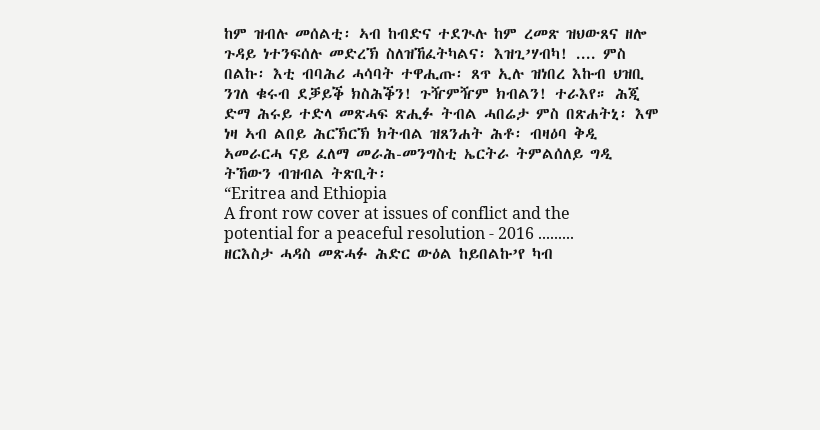ከም ዝብሉ መሰልቲ፡ ኣብ ከብድና ተደጒሉ ከም ረመጽ ዝህውጸና ዘሎ ጉዳይ ነተንፍሰሉ መድረኽ ስለዝኸፈትካልና፡ እዝጊ’ሃብካ! .... ምስ በልኩ፡ እቲ ብባሕሪ ሓሳባት ተዋሒጡ፡ ጸጥ ኢሉ ዝነበረ እኩብ ህዝቢ ንገለ ቁሩብ ደቓይቕ ክስሕቕን! ጉዥምዥም ክብልን! ተራእየ። ሕጂ ድማ ሕሩይ ተድላ መጽሓፍ ጽሒፉ ትብል ሓበሬታ ምስ በጽሐትኒ፡ እሞ ነዛ ኣብ ልበይ ሕርኽርኽ ክትብል ዝጸንሐት ሕቶ፡ ብዛዕባ ቅዲ ኣመራርሓ ናይ ፈለማ መራሕ-መንግስቲ ኤርትራ ትምልሰለይ ግዲ ትኸውን ብዝብል ትጽቢት፡
“Eritrea and Ethiopia
A front row cover at issues of conflict and the potential for a peaceful resolution - 2016 .........
ዘርእስታ ሓዳስ መጽሓፉ ሕድር ውዕል ከይበልኩ’የ ካብ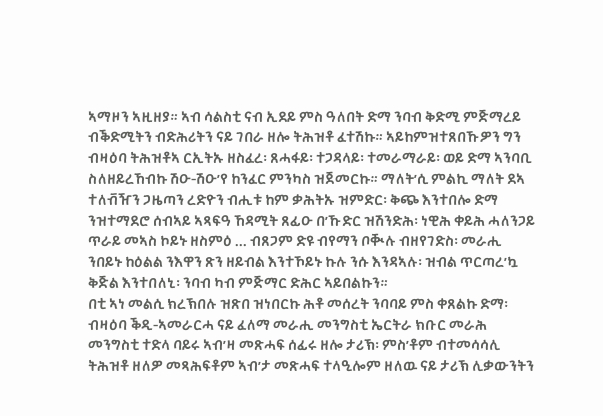ኣማዞን ኣዚዘያ። ኣብ ሳልስቲ ናብ ኢደይ ምስ ዓለበት ድማ ንባብ ቅድሚ ምጅማረይ ብቕድሚትን ብድሕሪትን ናይ ገበራ ዘሎ ትሕዝቶ ፈተሽኩ። ኣይከምዝተጸበኹዎን ግን ብዛዕባ ትሕዝቶኣ ርኢትኡ ዘስፈረ፡ ጸሓፋይ፡ ተጋዳላይ፡ ተመራማራይ፡ ወይ ድማ ኣንባቢ ስለዘይረኸብኩ ሽዑ-ሽዑ’የ ከንፈር ምንካስ ዝጀመርኩ። ማለት’ሲ ምልኪ ማለት ደኣ ተለቭዥን ጋዜጣን ረድዮን ብሒቱ ከም ቃሕትኡ ዝምድር፡ ቅጭ እንተበሎ ድማ ንዝተማደሮ ሰብኣይ ኣጻፍዓ ኸዳሚት ጸፊዑ በ’ኹድር ዝሽንድሕ፡ ነዊሕ ቀይሕ ሓለንጋይ ጥራይ መኣስ ኮይኑ ዘስምዕ ... ብጸጋም ድዩ ብየማን ቦቚሉ ብዘየገድስ፡ መራሒ ንበይኑ ከዕልል ንእዋን ጽን ዘይብል እንተኾይኑ ኩሉ ንሱ እንዳኣሉ፡ ዝብል ጥርጣረ’ኳ ቅጅል እንተበለኒ፡ ንባብ ካብ ምጅማር ድሕር ኣይበልኩን።
በቲ ኣነ መልሲ ክረኽበሉ ዝጽበ ዝነበርኩ ሕቶ መሰረት ንባባይ ምስ ቀጸልኩ ድማ፡ ብዛዕባ ቕዲ-ኣመራርሓ ናይ ፈለማ መራሒ መንግስቲ ኤርትራ ክቡር መራሕ መንግስቲ ተድላ ባይሩ ኣብ’ዛ መጽሓፍ ሰፊሩ ዘሎ ታሪኽ፡ ምስ’ቶም ብተመሳሳሊ ትሕዝቶ ዘለዎ መጻሕፍቶም ኣብ’ታ መጽሓፍ ተላዒሎም ዘለዉ ናይ ታሪኽ ሊቃውንትን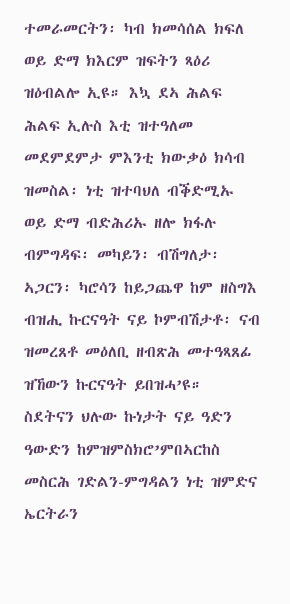ተመራመርትን፡ ካብ ክመሳሰል ክፍለ ወይ ድማ ክእርም ዝፍትን ጻዕሪ ዝዕብልሎ ኢዩ። እኳ ደኣ ሕልፍ ሕልፍ ኢሉስ እቲ ዝተዓለመ መደምደምታ ምእንቲ ክውቃዕ ክሳብ ዝመስል፡ ነቲ ዝተባህለ ብቕድሚኡ ወይ ድማ ብድሕሪኡ ዘሎ ክፋሉ ብምግዳፍ፡ መካይን፡ ብሽግለታ፡ ኣጋርን፡ ካሮሳን ከይጋጨዋ ከም ዘስግእ ብዝሒ ኩርናዓት ናይ ኮምብሽታቶ፡ ናብ ዝመረጸቶ መዕለቢ ዘብጽሕ መተዓጻጸፊ ዝኸውን ኩርናዓት ይበዝሓ’ዩ።
ስደትናን ህሉው ኩነታት ናይ ዓድን ዓውድን ከምዝምስክሮ’ምበኣርከስ መስርሕ ገድልን-ምግዳልን ነቲ ዝምድና ኤርትራን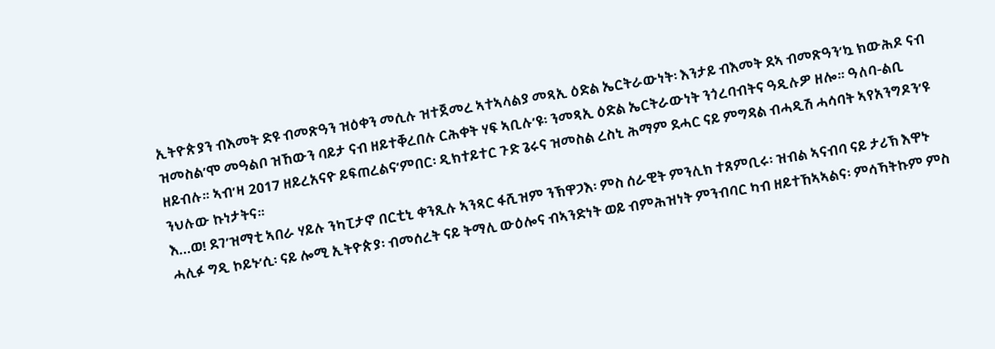ኢትዮጵያን ብእመት ድዩ ብመጽዓን ዝዕቀን መሲሉ ዝተጀመረ ኣተኣላልያ መጻኢ ዕድል ኤርትራውነት፡ እንታይ ብእመት ደኣ ብመጽዓን’ኳ ክውሕዶ ናብ ዝመስል’ሞ መዓልቦ ዝኸውን ባይታ ናብ ዘይተቐረበሉ ርሕቀት ሃፍ ኣቢሉ’ዩ፡ ንመጻኢ ዕድል ኤርትራውነት ንጎረባብትና ዓዲሉዎ ዘሎ። ዓለባ-ልቢ ዘይብሉ። ኣብ’ዛ 2017 ዘይረአናዮ ይፍጠረልና’ምበር፡ ዲክተይተር ጉድ ጌሩና ዝመስል ረስኒ ሕማም ደሓር ናይ ምግዳል ብሓዲሽ ሓሳባት ኣየአንግዶን’ዩ ንህሉው ኩነታትና።
እ...ወ! ደገ’ዝማቲ ኣበራ ሃይሉ ንካፒታኖ በርቲኒ ቀንጺሉ ኣንጻር ፋሺዝም ንኽዋጋእ፡ ምስ ሰራዊት ምንሊክ ተጸምቢሩ፡ ዝብል ኣናብባ ናይ ታሪኽ እዋኑ ሓሊፉ ግዲ ኮይኑ’ሲ፡ ናይ ሎሚ ኢትዮጵያ፡ ብመሰረት ናይ ትማሊ ውዕሎና ብኣንድነት ወይ ብምሕዝነት ምንብባር ካብ ዘይተኸኣኣልና፡ ምሳኻትኩም ምስ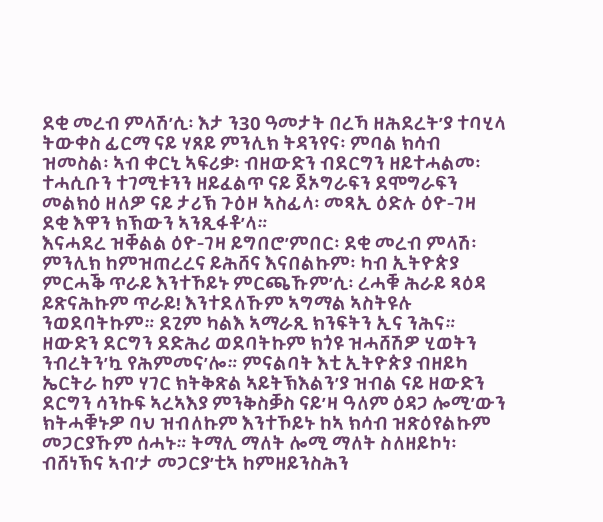ደቂ መረብ ምላሽ’ሲ፡ እታ ን30 ዓመታት በረኻ ዘሕደረት’ያ ተባሂላ ትውቀስ ፊርማ ናይ ሃጸይ ምንሊክ ትዳንየና፡ ምባል ክሳብ ዝመስል፡ ኣብ ቀርኒ ኣፍሪቃ፡ ብዘውድን ብደርግን ዘይተሓልመ፡ ተሓሲቡን ተገሚቱንን ዘይፈልጥ ናይ ጀኦግራፍን ደሞግራፍን መልክዕ ዘለዎ ናይ ታሪኽ ጉዕዞ ኣስፊላ፡ መጻኢ ዕድሉ ዕዮ-ገዛ ደቂ እዋን ክኽውን ኣንጺፋቶ’ላ።
እናሓደረ ዝቐልል ዕዮ-ገዛ ይግበሮ’ምበር፡ ደቂ መረብ ምላሽ፡ ምንሊክ ከምዝጠረረና ይሕሸና እናበልኩም፡ ካብ ኢትዮጵያ ምርሓቕ ጥራይ እንተኾይኑ ምርጫኹም’ሲ፡ ረሓቑ ሕራይ ጻዕዳ ይጽናሕኩም ጥራይ! እንተደለኹም ኣግማል ኣስትዩሉ ንወደባትኩም። ደጊም ካልእ ኣማራጺ ክንፍትን ኢና ንሕና። ዘውድን ደርግን ደድሕሪ ወደባትኩም ክጎዩ ዝሓሸሽዎ ሂወትን ንብረትን’ኳ የሕምመና’ሎ። ምናልባት እቲ ኢትዮጵያ ብዘይካ ኤርትራ ከም ሃገር ክትቅጽል ኣይትኽእልን’ያ ዝብል ናይ ዘውድን ደርግን ሳንኩፍ ኣረኣእያ ምንቅስቓስ ናይ’ዛ ዓለም ዕዳጋ ሎሚ’ውን ክትሓቑኑዎ ባህ ዝብለኩም እንተኾይኑ ከኣ ክሳብ ዝጽዕየልኩም መጋርያኹም ሰሓኑ። ትማሊ ማለት ሎሚ ማለት ስለዘይኮነ፡ ብሸነኽና ኣብ’ታ መጋርያ’ቲኣ ከምዘይንስሕን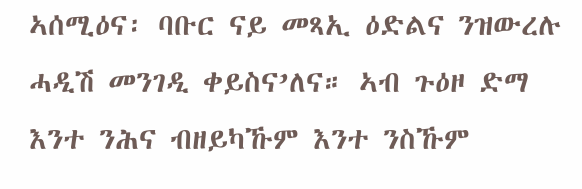ኣሰሚዕና፡ ባቡር ናይ መጻኢ ዕድልና ንዝውረሉ ሓዲሽ መንገዲ ቀይስና’ለና። ኣብ ጉዕዞ ድማ እንተ ንሕና ብዘይካኹም እንተ ንስኹም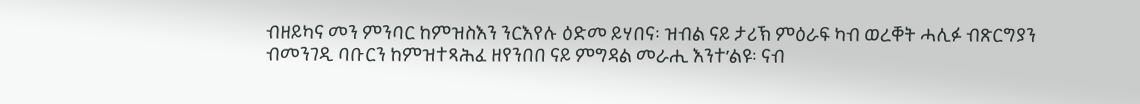ብዘይካና መን ምንባር ከምዝስእን ንርእየሉ ዕድመ ይሃበና፡ ዝብል ናይ ታሪኽ ምዕራፍ ካብ ወረቐት ሓሊፉ ብጽርግያን ብመንገዲ ባቡርን ከምዝተጻሕፈ ዘየንበበ ናይ ምግዳል መራሒ እንተ’ልዩ፡ ናብ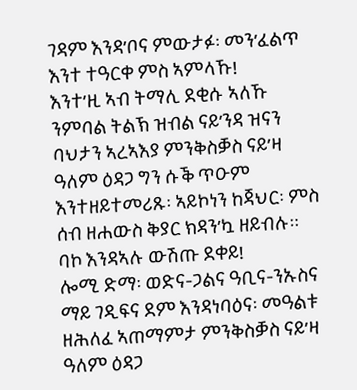ገዳም እንዳ’ቦና ምውታፉ፡ መን’ፈልጥ እንተ ተዓርቀ ምስ ኣምላኹ!
እንተ’ዚ ኣብ ትማሊ ደቂሱ ኣለኹ ንምባል ትልኽ ዝብል ናይ’ንዳ ዝናን ባህታን ኣረኣእያ ምንቅስቓስ ናይ’ዛ ዓለም ዕዳጋ ግን ሱቕ ጥዑም እንተዘይተመሪጹ፡ ኣይኮነን ከጃህር፡ ምስ ሰብ ዘሐውስ ቅያር ክዳን’ኳ ዘይብሉ። ባኮ እንዳኣሉ ውሽጡ ደቀይ!
ሎሚ ድማ፡ ወድና-ጋልና ዓቢና-ንኡስና ማይ ገዲፍና ደም እንዳነባዕና፡ መዓልቱ ዘሕለፈ ኣጠማምታ ምንቅስቓስ ናይ’ዛ ዓለም ዕዳጋ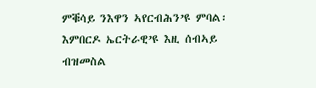ምቑሳይ ንእዋን ኣየርብሕን’ዩ ምባል፡ እምበርዶ ኤርትራዊ’ዩ እዚ ሰብኣይ ብዝመስል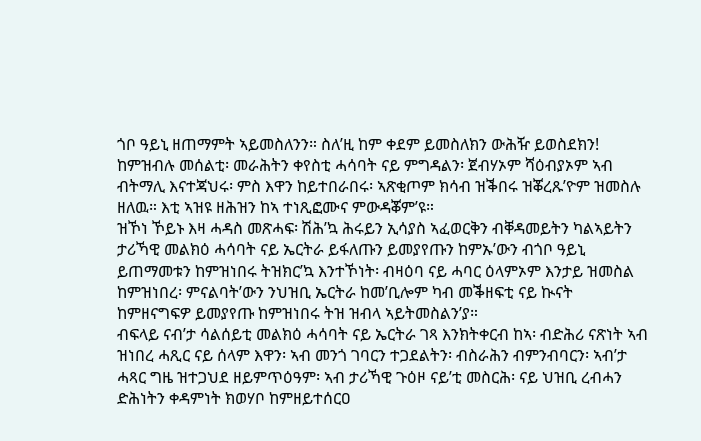ጎቦ ዓይኒ ዘጠማምት ኣይመስለንን። ስለ’ዚ ከም ቀደም ይመስለክን ውሕዥ ይወስደክን! ከምዝብሉ መሰልቲ፡ መራሕትን ቀየስቲ ሓሳባት ናይ ምግዳልን፡ ጀብሃኦም ሻዕብያኦም ኣብ ብትማሊ እናተጃህሩ፡ ምስ እዋን ከይተበራበሩ፡ ኣጽቂጦም ክሳብ ዝቕበሩ ዝቖረጹ’ዮም ዝመስሉ ዘለዉ። እቲ ኣዝዩ ዘሕዝን ከኣ ተነጺፎሙና ምውዳቖም’ዩ።
ዝኾነ ኾይኑ እዛ ሓዳስ መጽሓፍ፡ ሽሕ’ኳ ሕሩይን ኢሳያስ ኣፈወርቅን ብቐዳመይትን ካልኣይትን ታሪኻዊ መልክዕ ሓሳባት ናይ ኤርትራ ይፋለጡን ይመያየጡን ከምኡ’ውን ብጎቦ ዓይኒ ይጠማመቱን ከምዝነበሩ ትዝክር’ኳ እንተኾነት፡ ብዛዕባ ናይ ሓባር ዕላምኦም እንታይ ዝመስል ከምዝነበረ፡ ምናልባት’ውን ንህዝቢ ኤርትራ ከመ’ቢሎም ካብ መቕዘፍቲ ናይ ኲናት ከምዘናግፍዎ ይመያየጡ ከምዝነበሩ ትዝ ዝብላ ኣይትመስልን’ያ።
ብፍላይ ናብ’ታ ሳልሰይቲ መልክዕ ሓሳባት ናይ ኤርትራ ገጻ እንክትቀርብ ከኣ፡ ብድሕሪ ናጽነት ኣብ ዝነበረ ሓጺር ናይ ሰላም እዋን፡ ኣብ መንጎ ገባርን ተጋደልትን፡ ብስራሕን ብምንብባርን፡ ኣብ’ታ ሓጻር ግዜ ዝተጋህደ ዘይምጥዕዓም፡ ኣብ ታሪኻዊ ጉዕዞ ናይ’ቲ መስርሕ፡ ናይ ህዝቢ ረብሓን ድሕነትን ቀዳምነት ክወሃቦ ከምዘይተሰርዐ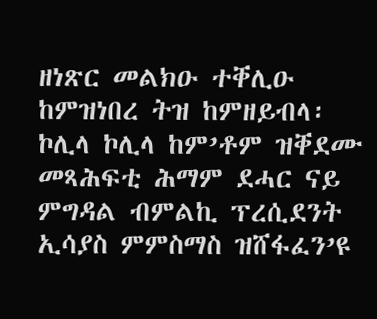ዘነጽር መልክዑ ተቐሊዑ ከምዝነበረ ትዝ ከምዘይብላ፡ ኮሊላ ኮሊላ ከም’ቶም ዝቐደሙ መጻሕፍቲ ሕማም ደሓር ናይ ምግዳል ብምልኪ ፕረሲደንት ኢሳያስ ምምስማስ ዝሸፋፈን’ዩ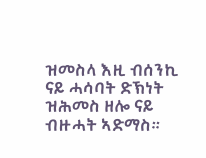ዝመስላ እዚ ብሰንኪ ናይ ሓሳባት ድኽነት ዝሕመስ ዘሎ ናይ ብዙሓት ኣድማስ።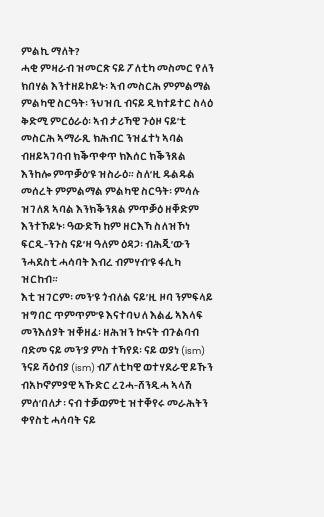ምልኪ ማለት?
ሓቂ ምዛራብ ዝመርጽ ናይ ፖለቲካ መስመር የለን ክበሃል እንተዘይኮይኑ፡ ኣብ መስርሕ ምምልማል ምልካዊ ስርዓት፡ ንህዝቢ ብናይ ዲክተይተር ስላዕ ቅድሚ ምርዕራዕ፡ ኣብ ታሪኻዊ ጉዕዞ ናይ’ቲ መስርሕ ኣማራጺ ክሕብር ንዝፈተነ ኣባል ብዘይኣገባብ ክቕጥቀጥ ክእሰር ክቕንጸል እንከሎ ምጥቓዕ’ዩ ዝስራዕ። ስለ’ዚ ዱልዱል መሰረት ምምልማል ምልካዊ ስርዓት፡ ምሳሉ ዝገለጸ ኣባል እንክቕንጸል ምጥቓዕ ዘቐድም እንተኾይኑ፡ ዓውድኻ ከም ዘርእኻ ስለዝኾነ ፍርዲ-ንጉስ ናይ’ዛ ዓለም ዕዳጋ፡ ብሕጂ’ውን ንሓደስቲ ሓሳባት እብረ ብምሃብ’ዩ ፋሲካ ዝርከብ።
እቲ ዝገርም፡ መን’ዩ ጎብለል ናይ’ዚ ዞባ ንምፍላይ ዝግበር ጥምጥም’ዩ እናተባህለ እልፊ ኣእላፍ መንእሰያት ዝቐዘፈ፡ ዘሕዝን ኲናት ብጉልባብ ባድመ ናይ መን’ያ ምስ ተኻየደ፡ ናይ ወያነ (ism) ንናይ ሻዕብያ (ism) ብፖለቲካዊ ወተሃደራዊ ይኹን ብአኮኖምያዊ ኣኹድር ረጊሓ-ሸንዲሓ ኣላሽ ምሰ’በለታ፡ ናብ ተቓወምቲ ዝተቐየሩ መራሕትን ቀየስቲ ሓሳባት ናይ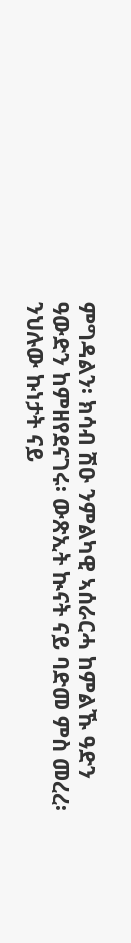ምግዳልን፡ ክሳብ ሽዑ ንምልካዊ ኣሰራርሓ ከምልኹ ዓድን ዓውድን ከምዘየደናገሩ፡ ውጽኢት ኲናት ናይ ባድመ ምስ መረረ፡ ንህሉው ኩነታት ናይ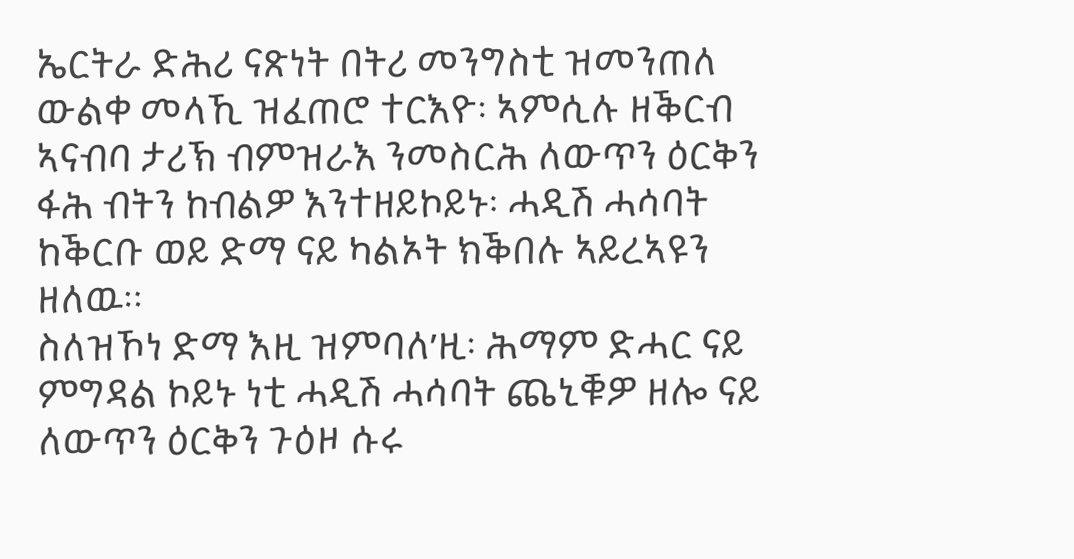ኤርትራ ድሕሪ ናጽነት በትሪ መንግስቲ ዝመንጠለ ውልቀ መላኺ ዝፈጠሮ ተርእዮ፡ ኣምሲሉ ዘቕርብ ኣናብባ ታሪኽ ብምዝራእ ንመስርሕ ለውጥን ዕርቅን ፋሕ ብትን ከብልዎ እንተዘይኮይኑ፡ ሓዲሽ ሓሳባት ከቕርቡ ወይ ድማ ናይ ካልኦት ክቕበሉ ኣይረኣዩን ዘለዉ።
ስለዝኾነ ድማ እዚ ዝምባለ’ዚ፡ ሕማም ድሓር ናይ ምግዳል ኮይኑ ነቲ ሓዲሽ ሓሳባት ጨኒቑዎ ዘሎ ናይ ለውጥን ዕርቅን ጉዕዞ ሱሩ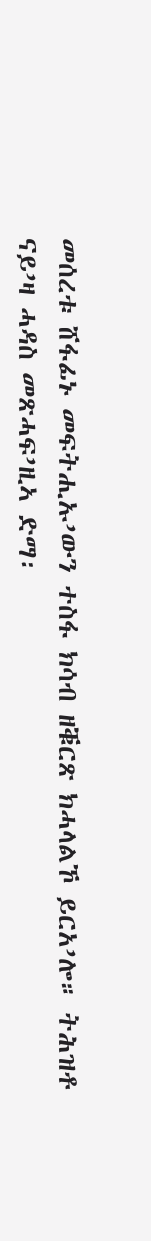መሰረቱ ሸፋፊኑ መፍትሒኡ’ውን ተስፋ ክሳብ ዘቑርጽ ክሓላልኾ ይርአ’ሎ። ትሕዝቶ ናይ’ዛ ሓዳስ መጽሓፍ’ዚኣ ድማ፡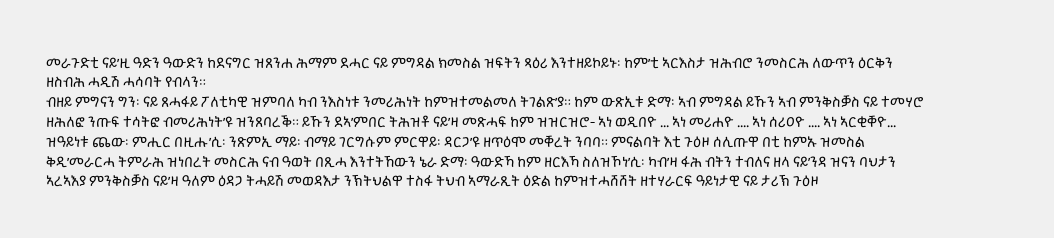መራጉድቲ ናይ’ዚ ዓድን ዓውድን ከደናግር ዝጸንሐ ሕማም ደሓር ናይ ምግዳል ክመስል ዝፍትን ጻዕሪ እንተዘይኮይኑ፡ ከም’ቲ ኣርእስታ ዝሕብሮ ንመስርሕ ለውጥን ዕርቅን ዘስብሕ ሓዲሽ ሓሳባት የብላን።
ብዘይ ምግናን ግን፡ ናይ ጸሓፋይ ፖለቲካዊ ዝምባለ ካብ ንእስነቱ ንመሪሕነት ከምዝተመልመለ ትገልጽ’ያ። ከም ውጽኢቱ ድማ፡ ኣብ ምግዳል ይኹን ኣብ ምንቅስቓስ ናይ ተመሃሮ ዘሕለፎ ንጡፍ ተሳትፎ ብመሪሕነት’ዩ ዝንጸባረቕ። ይኹን ደኣ’ምበር ትሕዝቶ ናይ’ዛ መጽሓፍ ከም ዝዝርዝሮ- ኣነ ወዲበዮ ... ኣነ መሪሐዮ .... ኣነ ሰሪዐዮ .... ኣነ ኣርቂቐዮ... ዝዓይነቱ ጨው፡ ምሒር በዚሑ’ሲ፡ ንጽምኢ ማይ፡ ብማይ ገርግሱም ምርዋይ፡ ዳርጋ’ዩ ዘጥዕሞ መቐረት ንባባ። ምናልባት እቲ ጉዕዞ ሰሊጡዋ በቲ ከምኡ ዝመስል ቅዲ’መራርሓ ትምራሕ ዝነበረት መስርሕ ናብ ዓወት በጺሓ እንተትኸውን ኔራ ድማ፡ ዓውድኻ ከም ዘርእኻ ስለዝኾነ’ሲ፡ ካብ’ዛ ፋሕ ብትን ተብለና ዘላ ናይ’ንዳ ዝናን ባህታን ኣረኣእያ ምንቅስቓስ ናይ’ዛ ዓለም ዕዳጋ ትሓይሽ መወዳእታ ንኽትህልዋ ተስፋ ትህብ ኣማራጺት ዕድል ከምዝተሓሸሸት ዘተሃራርፍ ዓይነታዊ ናይ ታሪኽ ጉዕዞ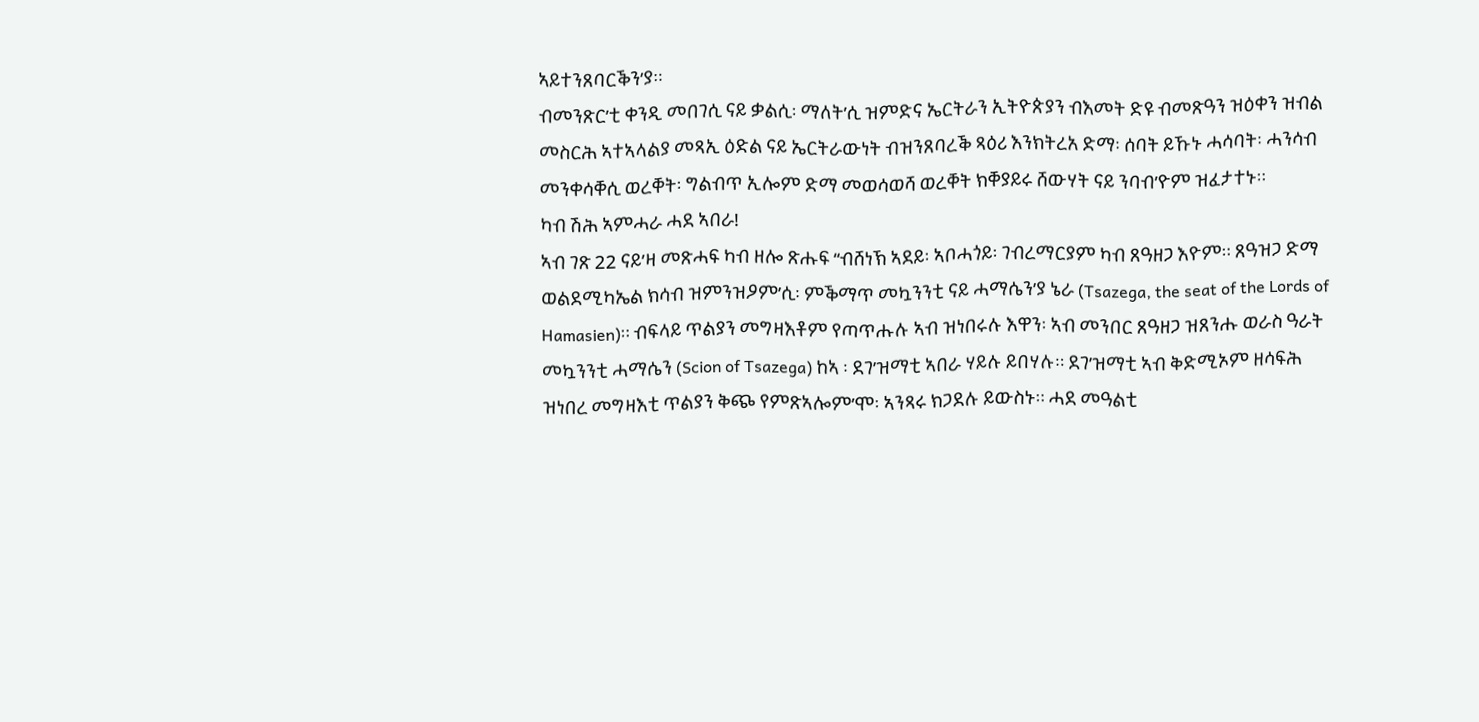ኣይተንጸባርቕን’ያ።
ብመንጽር’ቲ ቀንዲ መበገሲ ናይ ቃልሲ፡ ማለት’ሲ ዝምድና ኤርትራን ኢትዮጵያን ብእመት ድዩ ብመጽዓን ዝዕቀን ዝብል መስርሕ ኣተኣላልያ መጻኢ ዕድል ናይ ኤርትራውነት ብዝንጸባረቕ ጻዕሪ እንክትረአ ድማ፡ ሰባት ይኹኑ ሓሳባት፡ ሓንሳብ መንቀሳቐሲ ወረቐት፡ ግልብጥ ኢሎም ድማ መወሳወሻ ወረቐት ክቐያይሩ ሸውሃት ናይ ንባብ’ዮም ዝፈታተኑ።
ካብ ሽሕ ኣምሓራ ሓደ ኣበራ!
ኣብ ገጽ 22 ናይ’ዛ መጽሓፍ ካብ ዘሎ ጽሑፍ “ብሸነኽ ኣደይ፡ ኣቦሓጎይ፡ ገብረማርያም ካብ ጸዓዘጋ እዮም። ጸዓዝጋ ድማ ወልደሚካኤል ክሳብ ዝምንዝዖም’ሲ፡ ምቕማጥ መኳንንቲ ናይ ሓማሴን’ያ ኔራ (Tsazega, the seat of the Lords of Hamasien)። ብፍላይ ጥልያን መግዛእቶም የጣጥሑሉ ኣብ ዝነበሩሉ እዋን፡ ኣብ መንበር ጸዓዘጋ ዝጸንሑ ወራስ ዓራት መኳንንቲ ሓማሴን (Scion of Tsazega) ከኣ ፡ ደገ’ዝማቲ ኣበራ ሃይሉ ይበሃሉ። ደገ’ዝማቲ ኣብ ቅድሚኦም ዘሳፍሕ ዝነበረ መግዛእቲ ጥልያን ቅጭ የምጽኣሎም’ሞ፡ ኣንጻሩ ክጋደሉ ይውስኑ። ሓደ መዓልቲ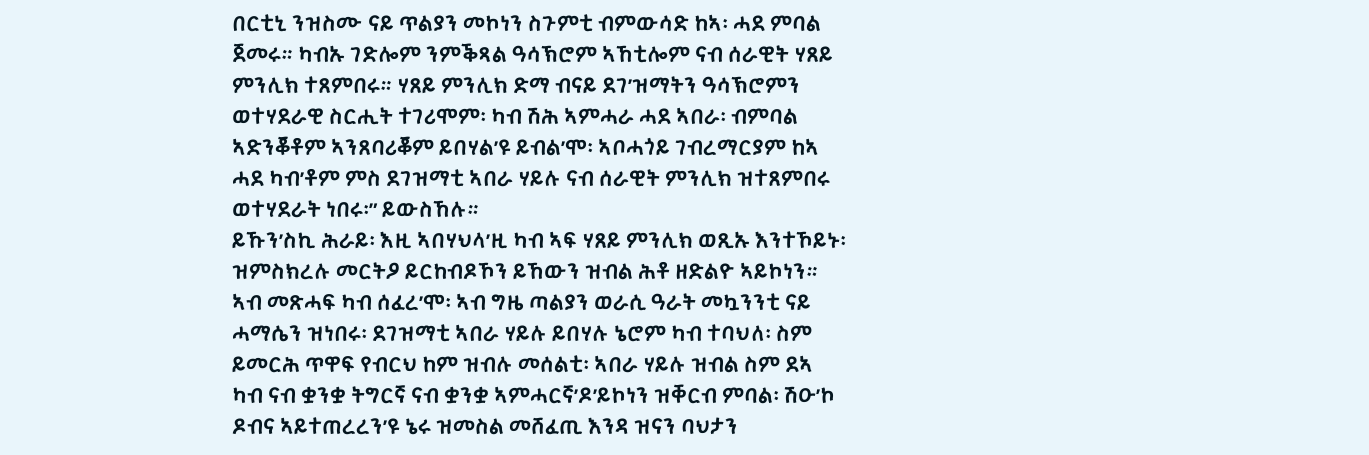በርቲኒ ንዝስሙ ናይ ጥልያን መኮነን ስጉምቲ ብምውሳድ ከኣ፡ ሓደ ምባል ጀመሩ። ካብኡ ገድሎም ንምቕጻል ዓሳኽሮም ኣኸቲሎም ናብ ሰራዊት ሃጸይ ምንሊክ ተጸምበሩ። ሃጸይ ምንሊክ ድማ ብናይ ደገ’ዝማትን ዓሳኽሮምን ወተሃደራዊ ስርሒት ተገሪሞም፡ ካብ ሽሕ ኣምሓራ ሓደ ኣበራ፡ ብምባል ኣድንቖቶም ኣንጸባሪቖም ይበሃል’ዩ ይብል’ሞ፡ ኣቦሓጎይ ገብረማርያም ከኣ ሓደ ካብ’ቶም ምስ ደገዝማቲ ኣበራ ሃይሉ ናብ ሰራዊት ምንሊክ ዝተጸምበሩ ወተሃደራት ነበሩ፡” ይውስኸሉ።
ይኹን’ስኪ ሕራይ፡ እዚ ኣበሃህላ’ዚ ካብ ኣፍ ሃጸይ ምንሊክ ወጺኡ እንተኾይኑ፡ ዝምስክረሉ መርትዖ ይርከብዶኾን ይኸውን ዝብል ሕቶ ዘድልዮ ኣይኮነን። ኣብ መጽሓፍ ካብ ሰፈረ’ሞ፡ ኣብ ግዜ ጣልያን ወራሲ ዓራት መኳንንቲ ናይ ሓማሴን ዝነበሩ፡ ደገዝማቲ ኣበራ ሃይሉ ይበሃሉ ኔሮም ካብ ተባህለ፡ ስም ይመርሕ ጥዋፍ የብርህ ከም ዝብሉ መሰልቲ፡ ኣበራ ሃይሉ ዝብል ስም ደኣ ካብ ናብ ቋንቋ ትግርኛ ናብ ቋንቋ ኣምሓርኛ’ዶ’ይኮነን ዝቐርብ ምባል፡ ሽዑ’ኮ ዶብና ኣይተጠረረን’ዩ ኔሩ ዝመስል መሸፈጢ እንዳ ዝናን ባህታን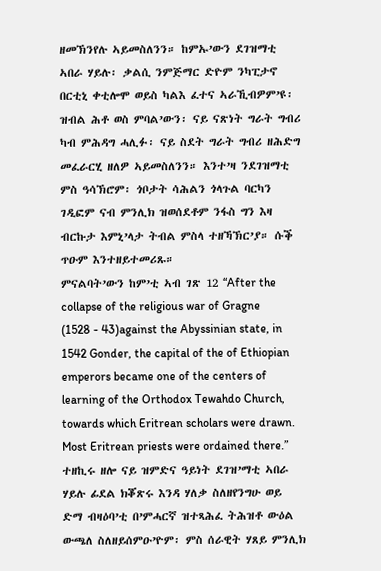ዘመኽንየሉ ኣይመስለንን። ከምኡ’ውን ደገዝማቲ ኣበራ ሃይሉ፡ ቃልሲ ንምጅማር ድዮም ንካፒታኖ በርቲኒ ቀቲሎሞ ወይስ ካልእ ፈተና ኣራኺብዎም’ዩ፡ ዝብል ሕቶ ወስ ምባል’ውን፡ ናይ ናጽነት ግራት ግብሪ ካብ ምሕዳግ ሓሊፉ፡ ናይ ስደት ግራት ግብሪ ዘሕድግ መፈራርሂ ዘለዎ ኣይመስለንን። እንተ’ዛ ንደገዝማቲ ምስ ዓሳኽሮም፡ ጎቦታት ሳሕልን ጎላጉል ባርካን ገዲፎም ናብ ምንሊክ ዝወሰደቶም ንፋስ ግን እዛ ብርኩታ እምኒ’ላታ ትብል ምስላ ተዘኻኽር’ያ። ሱቕ ጥዑም እንተዘይተመሪጹ።
ምናልባት’ውን ከም’ቲ ኣብ ገጽ 12 “After the collapse of the religious war of Gragne (1528 - 43)against the Abyssinian state, in 1542 Gonder, the capital of the of Ethiopian emperors became one of the centers of learning of the Orthodox Tewahdo Church, towards which Eritrean scholars were drawn. Most Eritrean priests were ordained there.” ተዘኪሩ ዘሎ ናይ ዝምድና ዓይነት ደገዝ’ማቲ ኣበራ ሃይሉ ፊደል ክቖጽሩ እንዳ ሃለቃ ስለዘየንግሁ ወይ ድማ ብዛዕባ’ቲ በ’ምሓርኛ ዝተጻሕፈ ትሕዝቶ ውዕል ውጫለ ስለዘይሰምዑ’ዮም፡ ምስ ሰራዊት ሃጸይ ምንሊክ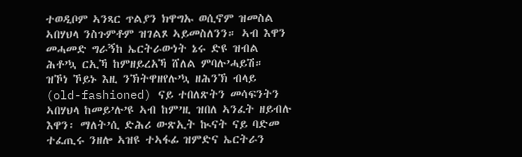ተወዲቦም ኣንጻር ጥልያን ክዋግኡ ወሲኖም ዝመስል ኣበሃህላ ንስጉምቶም ዝገልጾ ኣይመስለንን። ኣብ እዋን መሓመድ ግራኝከ ኤርትራውነት ኔሩ ድዩ ዝብል ሕቶ’ኳ ርኢኻ ከምዘይረአኻ ሸለል ምባሉ’ሓይሽ።
ዝኾነ ኾይኑ እዚ ንኽትዋዘየሉ’ኳ ዘሕንኽ ብላይ (old-fashioned) ናይ ተበለጽትን መሳፍንትን ኣበሃህላ ከመይ’ሉ’ዩ ኣብ ከም’ዚ ዝበለ ኣንፈት ዘይብሉ እዋን፡ ማለት’ሲ ድሕሪ ውጽኢት ኲናት ናይ ባድመ ተፈጢሩ ንዘሎ ኣዝዩ ተኣፋፊ ዝምድና ኤርትራን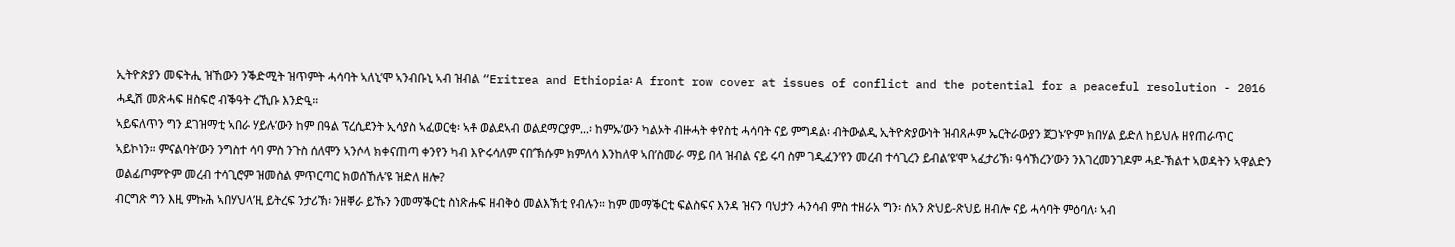ኢትዮጵያን መፍትሒ ዝኸውን ንቕድሚት ዝጥምት ሓሳባት ኣለኒ’ሞ ኣንብቡኒ ኣብ ዝብል “Eritrea and Ethiopia፡ A front row cover at issues of conflict and the potential for a peaceful resolution - 2016 ሓዲሽ መጽሓፍ ዘስፍሮ ብቕዓት ረኺቡ እንድዒ።
ኣይፍለጥን ግን ደገዝማቲ ኣበራ ሃይሉ’ውን ከም በዓል ፕረሲደንት ኢሳያስ ኣፈወርቂ፡ ኣቶ ወልደኣብ ወልደማርያም...፡ ከምኡ’ውን ካልኦት ብዙሓት ቀየስቲ ሓሳባት ናይ ምግዳል፡ ብትውልዲ ኢትዮጵያውነት ዝብጸሖም ኤርትራውያን ጀጋኑ’ዮም ክበሃል ይድለ ከይህሉ ዘየጠራጥር ኣይኮነን። ምናልባት’ውን ንግስተ ሳባ ምስ ንጉስ ሰለሞን ኣንሶላ ክቀናጠጣ ቀንየን ካብ እዮሩሳለም ናበ’ኽሱም ክምለሳ እንከለዋ ኣበ’ስመራ ማይ በላ ዝብል ናይ ሩባ ስም ገዲፈን’የን መረብ ተሳጊረን ይብል’ዩ’ሞ ኣፈታሪኽ፡ ዓሳኽረን’ውን ንእገረመንገዶም ሓደ-ኽልተ ኣወዳትን ኣዋልድን ወልፊጦም’ዮም መረብ ተሳጊሮም ዝመስል ምጥርጣር ክወሰኸሉ’ዩ ዝድለ ዘሎ?
ብርግጽ ግን እዚ ምኩሕ ኣበሃህላ’ዚ ይትረፍ ንታሪኽ፡ ንዘቐራ ይኹን ንመማቕርቲ ስነጽሑፍ ዘብቅዕ መልእኽቲ የብሉን። ከም መማቕርቲ ፍልስፍና እንዳ ዝናን ባህታን ሓንሳብ ምስ ተዘራአ ግን፡ ሰኣን ጽህይ-ጽህይ ዘብሎ ናይ ሓሳባት ምዕባለ፡ ኣብ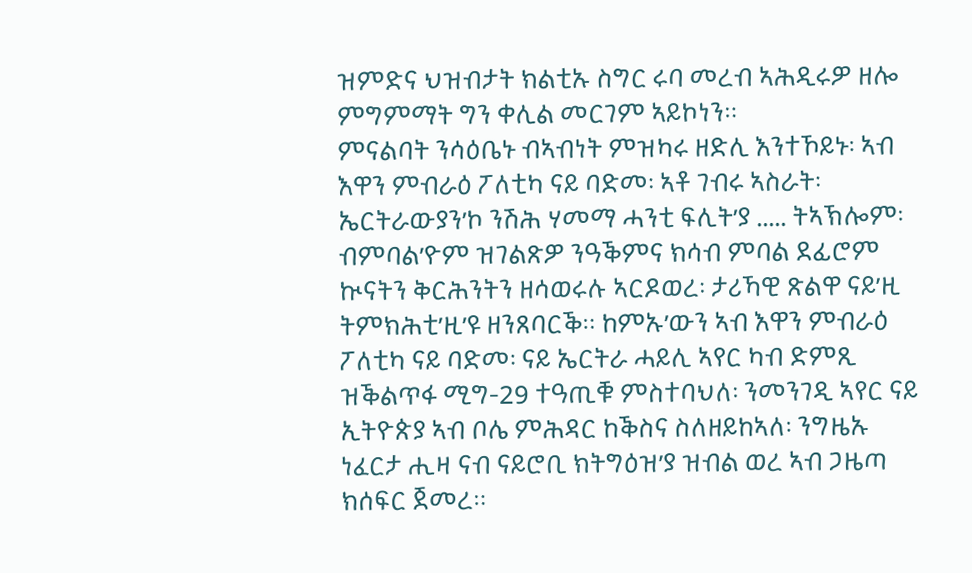ዝምድና ህዝብታት ክልቲኡ ስግር ሩባ መረብ ኣሕዲሩዎ ዘሎ ምግምማት ግን ቀሊል መርገም ኣይኮነን።
ምናልባት ንሳዕቤኑ ብኣብነት ምዝካሩ ዘድሊ እንተኾይኑ፡ ኣብ እዋን ምብራዕ ፖለቲካ ናይ ባድመ፡ ኣቶ ገብሩ ኣስራት፡ ኤርትራውያን’ኮ ንሽሕ ሃመማ ሓንቲ ፍሊት’ያ ..... ትኣኽሎም፡ ብምባል’ዮም ዝገልጽዎ ንዓቕምና ክሳብ ምባል ደፊሮም ኲናትን ቅርሕንትን ዘሳወሩሉ ኣርዶወረ፡ ታሪኻዊ ጽልዋ ናይ’ዚ ትምክሕቲ’ዚ’ዩ ዘንጸባርቕ። ከምኡ’ውን ኣብ እዋን ምብራዕ ፖለቲካ ናይ ባድመ፡ ናይ ኤርትራ ሓይሊ ኣየር ካብ ድምጺ ዝቕልጥፋ ሚግ-29 ተዓጢቑ ምስተባህለ፡ ንመንገዲ ኣየር ናይ ኢትዮጵያ ኣብ ቦሌ ምሕዳር ከቕስና ስለዘይከኣለ፡ ንግዜኡ ነፈርታ ሒዛ ናብ ናይሮቢ ክትግዕዝ’ያ ዝብል ወረ ኣብ ጋዜጣ ክሰፍር ጀመረ።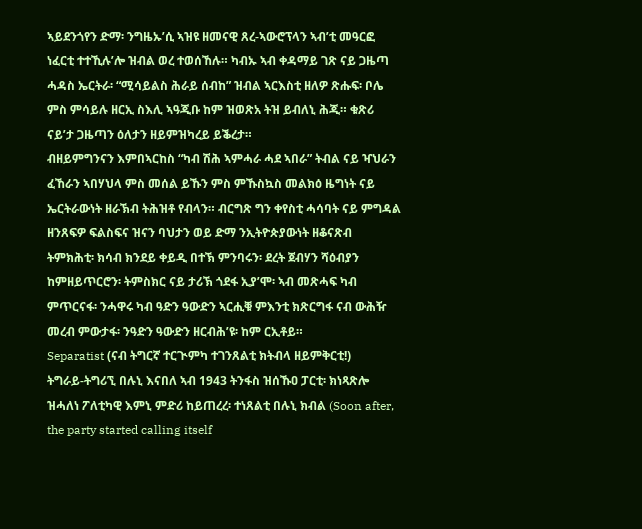ኣይደንጎየን ድማ፡ ንግዜኡ’ሲ ኣዝዩ ዘመናዊ ጸረ-ኣውሮፕላን ኣብ’ቲ መዓርፎ ነፈርቲ ተተኺሉ’ሎ ዝብል ወረ ተወሰኸሉ። ካብኡ ኣብ ቀዳማይ ገጽ ናይ ጋዜጣ ሓዳስ ኤርትራ፡ “ሚሳይልስ ሕራይ ሰብከ” ዝብል ኣርእስቲ ዘለዎ ጽሑፍ፡ ቦሌ ምስ ምሳይሉ ዘርኢ ስእሊ ኣዓጂቡ ከም ዝወጽአ ትዝ ይብለኒ ሕጂ። ቁጽሪ ናይ’ታ ጋዜጣን ዕለታን ዘይምዝካረይ ይቕረታ።
ብዘይምግንናን እምበኣርከስ “ካብ ሽሕ ኣምሓራ ሓደ ኣበራ” ትብል ናይ ዣህራን ፈኸራን ኣበሃህላ ምስ መሰል ይኹን ምስ ምኹስኳስ መልክዕ ዜግነት ናይ ኤርትራውነት ዘራኽብ ትሕዝቶ የብላን። ብርግጽ ግን ቀየስቲ ሓሳባት ናይ ምግዳል ዘንጸፍዎ ፍልስፍና ዝናን ባህታን ወይ ድማ ንኢትዮጵያውነት ዘቆናጽብ ትምክሕቲ፡ ክሳብ ክንደይ ቀይዲ በተኽ ምንባሩን፡ ደረት ጀብሃን ሻዕብያን ከምዘይጥርሮን፡ ትምስክር ናይ ታሪኽ ጎደፋ ኢያ’ሞ፡ ኣብ መጽሓፍ ካብ ምጥርናፋ፡ ንሓዋሩ ካብ ዓድን ዓውድን ኣርሒቑ ምእንቲ ክጽርግፋ ናብ ውሕዥ መረብ ምውታፋ፡ ንዓድን ዓውድን ዘርብሕ’ዩ፡ ከም ርኢቶይ።
Separatist (ናብ ትግርኛ ተርጒምካ ተገንጸልቲ ክትብላ ዘይምቅርቲ!)
ትግራይ-ትግሪኚ በሉኒ እናበለ ኣብ 1943 ትንፋስ ዝሰኹዐ ፓርቲ፡ ክነጻጽሎ ዝሓለነ ፖለቲካዊ እምኒ ምድሪ ከይጠረረ፡ ተነጸልቲ በሉኒ ክብል (Soon after, the party started calling itself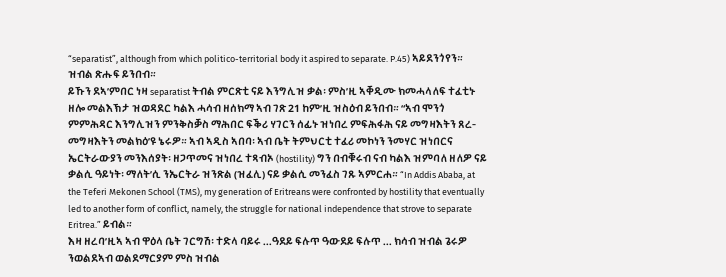“separatist”, although from which politico-territorial body it aspired to separate. P.45) ኣይደንጎየን። ዝብል ጽሑፍ ይንበብ።
ይኹን ደኣ’ምበር ነዛ separatist ትብል ምርጽቲ ናይ እንግሊዝ ቃል፡ ምስ’ዚ ኣቐዲሙ ክመሓላለፍ ተፈቲኑ ዘሎ መልእኽታ ዝወዳደር ካልእ ሓሳብ ዘሰክማ ኣብ ገጽ 21 ከም’ዚ ዝስዕብ ይንበብ። “ኣብ ሞንጎ ምምሕዳር እንግሊዝን ምንቅስቓስ ማሕበር ፍቕሪ ሃገርን ሰፊኑ ዝነበረ ምፍሕፋሕ ናይ መግዛእትን ጸረ-መግዛእትን መልክዕ’ዩ ኔሩዎ። ኣብ ኣዲስ ኣበባ፡ ኣብ ቤት ትምህርቲ ተፈሪ መኮነን ንመሃር ዝነበርና ኤርትራውያን መንእሰያት፡ ዘጋጥመና ዝነበረ ተጻብኦ (hostility) ግን በብቑሩብ ናብ ካልእ ዝምባለ ዘለዎ ናይ ቃልሲ ዓይነት፡ ማለት’ሲ ንኤርትራ ዝንጽል (ዝፈሊ) ናይ ቃልሲ መንፈስ ገጹ ኣምርሐ። “In Addis Ababa, at the Teferi Mekonen School (TMS), my generation of Eritreans were confronted by hostility that eventually led to another form of conflict, namely, the struggle for national independence that strove to separate Eritrea.” ይብል።
እዛ ዘረባ’ዚኣ ኣብ ዋዕላ ቤት ገርግሽ፡ ተድላ ባይሩ ...ዓደይ ፍሉጥ ዓውደይ ፍሉጥ ... ክሳብ ዝብል ጌሩዎ ንወልደኣብ ወልደማርያም ምስ ዝብል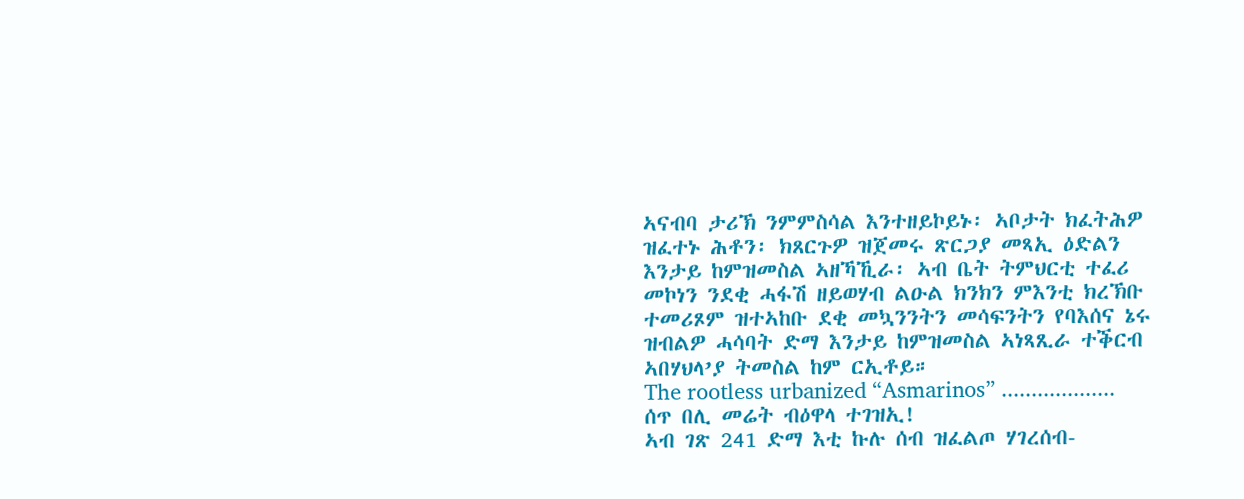ኣናብባ ታሪኽ ንምምስሳል እንተዘይኮይኑ፡ ኣቦታት ክፈትሕዎ ዝፈተኑ ሕቶን፡ ክጸርጉዎ ዝጀመሩ ጽርጋያ መጻኢ ዕድልን እንታይ ከምዝመስል ኣዘኻኺራ፡ ኣብ ቤት ትምህርቲ ተፈሪ መኮነን ንደቂ ሓፋሽ ዘይወሃብ ልዑል ክንክን ምእንቲ ክረኽቡ ተመሪጾም ዝተኣከቡ ደቂ መኳንንትን መሳፍንትን የባእሰና ኔሩ ዝብልዎ ሓሳባት ድማ እንታይ ከምዝመስል ኣነጻጺራ ተቕርብ ኣበሃህላ’ያ ትመስል ከም ርኢቶይ።
The rootless urbanized “Asmarinos” ................... ሰጥ በሊ መሬት ብዕዋላ ተገዝኢ!
ኣብ ገጽ 241 ድማ እቲ ኩሉ ሰብ ዝፈልጦ ሃገረሰብ-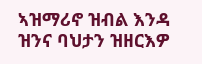ኣዝማሪኖ ዝብል እንዳ ዝንና ባህታን ዝዘርእዎ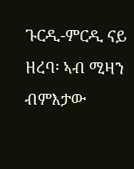ጉርዲ-ምርዲ ናይ ዘረባ፡ ኣብ ሚዛን ብምእታው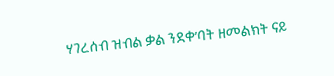ሃገረሰብ ዝብል ቃል ንደቀ’ባት ዘመልክት ናይ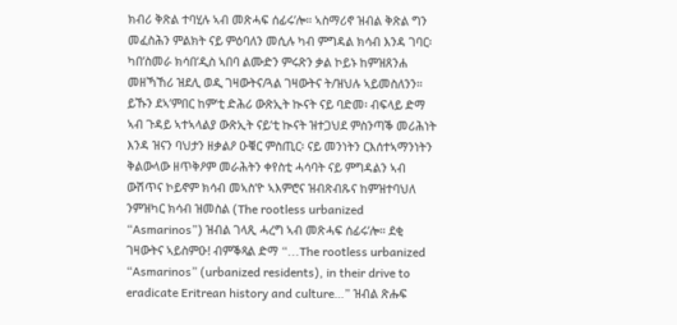ክብሪ ቅጽል ተባሂሉ ኣብ መጽሓፍ ሰፊሩ’ሎ። ኣስማሪኖ ዝብል ቅጽል ግን መፈስሕን ምልክት ናይ ምዕባለን መሲሉ ካብ ምግዳል ክሳብ እንዳ ገባር፡ ካበ’ስመራ ክሳበ’ዲስ ኣበባ ልሙድን ምሩጽን ቃል ኮይኑ ከምዝጸንሐ መዘኻኸሪ ዝደሊ ወዲ ገዛውትና/ጓል ገዛውትና ት/ዝህሉ ኣይመስለንን። ይኹን ደኣ’ምበር ከም’ቲ ድሕሪ ውጽኢት ኲናት ናይ ባድመ፡ ብፍላይ ድማ ኣብ ጉዳይ ኣተኣላልያ ውጽኢት ናይ’ቲ ኲናት ዝተጋህደ ምስንጣቕ መሪሕነት እንዳ ዝናን ባህታን ዘቃልዖ ዑቑር ምስጢር፡ ናይ መንነትን ርእሰተኣማንነትን ቅልውላው ዘጥቅዖም መራሕትን ቀየስቲ ሓሳባት ናይ ምግዳልን ኣብ ውሽጥና ኮይኖም ክሳብ መኣስ’ዮ ኣእምሮና ዝብጽብጹና ከምዝተባህለ ንምዝካር ክሳብ ዝመስል (The rootless urbanized “Asmarinos”) ዝብል ገላጺ ሓረግ ኣብ መጽሓፍ ሰፊሩ’ሎ። ደቂ ገዛውትና ኣይስምዑ! ብምቕጻል ድማ “...The rootless urbanized “Asmarinos” (urbanized residents), in their drive to eradicate Eritrean history and culture…” ዝብል ጽሑፍ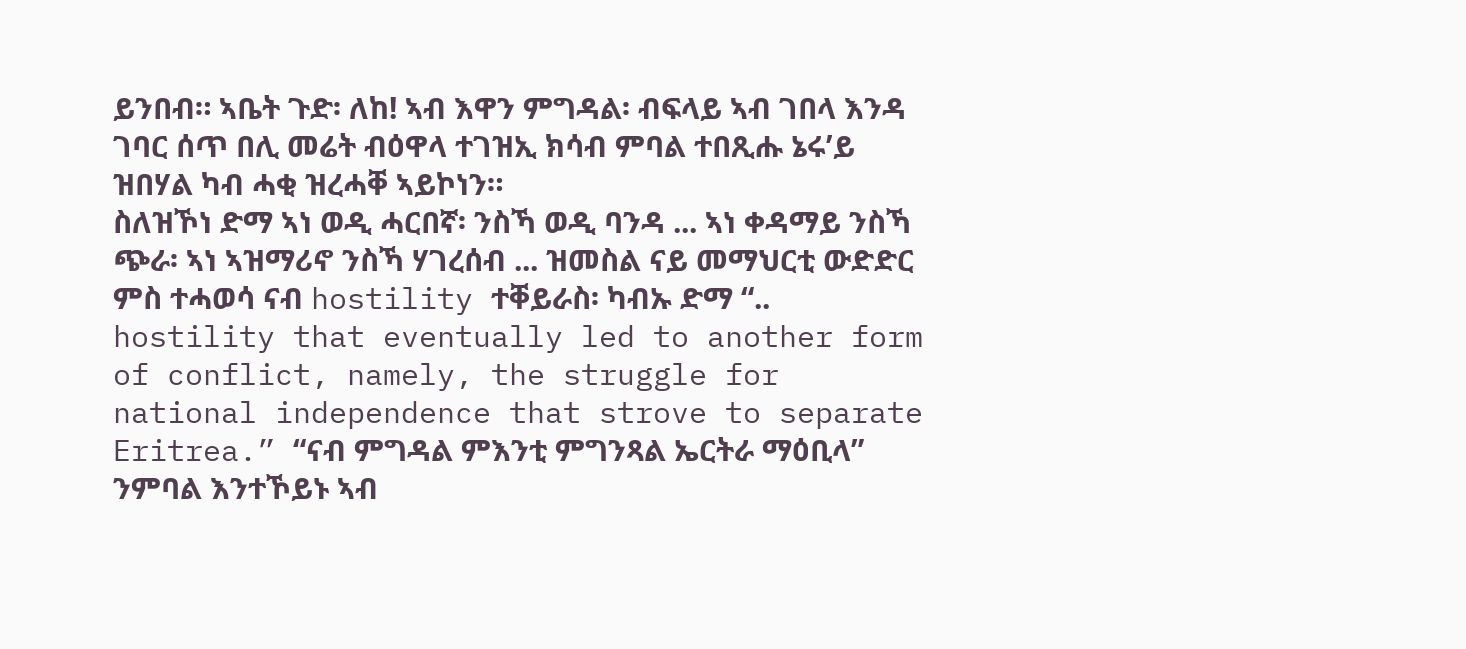ይንበብ። ኣቤት ጉድ፡ ለከ! ኣብ እዋን ምግዳል፡ ብፍላይ ኣብ ገበላ እንዳ ገባር ሰጥ በሊ መሬት ብዕዋላ ተገዝኢ ክሳብ ምባል ተበጺሑ ኔሩ’ይ ዝበሃል ካብ ሓቂ ዝረሓቐ ኣይኮነን።
ስለዝኾነ ድማ ኣነ ወዲ ሓርበኛ፡ ንስኻ ወዲ ባንዳ ... ኣነ ቀዳማይ ንስኻ ጭራ፡ ኣነ ኣዝማሪኖ ንስኻ ሃገረሰብ ... ዝመስል ናይ መማህርቲ ውድድር ምስ ተሓወሳ ናብ hostility ተቐይራስ፡ ካብኡ ድማ “.. hostility that eventually led to another form of conflict, namely, the struggle for national independence that strove to separate Eritrea.” “ናብ ምግዳል ምእንቲ ምግንጻል ኤርትራ ማዕቢላ” ንምባል እንተኾይኑ ኣብ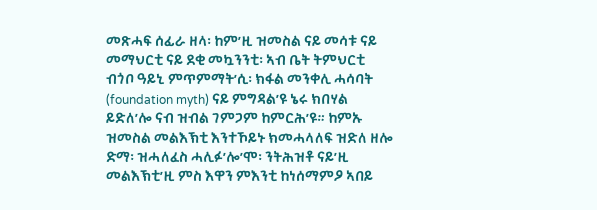መጽሓፍ ሰፊራ ዘላ፡ ከም’ዚ ዝመስል ናይ መሳቱ ናይ መማህርቲ ናይ ደቂ መኳንንቲ፡ ኣብ ቤት ትምህርቲ ብጎቦ ዓይኒ ምጥምማት’ሲ፡ ክፋል መንቀሊ ሓሳባት (foundation myth) ናይ ምግዳል’ዩ ኔሩ ክበሃል ይድለ’ሎ ናብ ዝብል ገምጋም ከምርሕ’ዩ። ከምኡ ዝመስል መልእኽቲ እንተኾይኑ ክመሓላለፍ ዝድለ ዘሎ ድማ፡ ዝሓለፈስ ሓሊፉ’ሎ’ሞ፡ ንትሕዝቶ ናይ’ዚ መልእኽቲ’ዚ ምስ እዋን ምእንቲ ከነሰማምዖ ኣበይ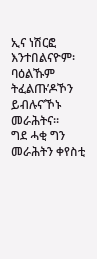ኢና ነሽርፎ እንተበልናዮም፡ ባዕልኹም ትፈልጡ’ዶኾን ይብሉና’ኾኑ መራሕትና።
ግደ ሓቂ ግን መራሕትን ቀየስቲ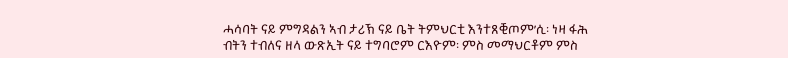ሓሳባት ናይ ምግዳልን ኣብ ታሪኽ ናይ ቤት ትምህርቲ እንተጸቒጦም’ሲ፡ ነዛ ፋሕ ብትን ተብለና ዘላ ውጽኢት ናይ ተግባሮም ርእዮም፡ ምስ መማህርቶም ምስ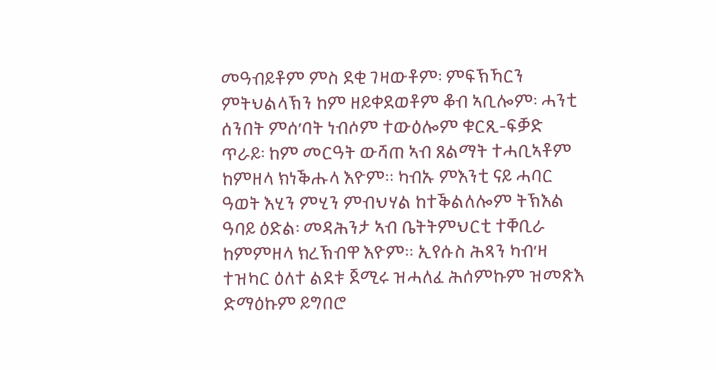መዓብይቶም ምስ ደቂ ገዛውቶም፡ ምፍኽኻርን ምትህልላኽን ከም ዘይቀደወቶም ቆብ ኣቢሎም፡ ሓንቲ ሰንበት ምሰ’ባት ነብሶም ተውዕሎም ቁርጺ-ፍቓድ ጥራይ፡ ከም መርዓት ውሻጠ ኣብ ጸልማት ተሓቢኣቶም ከምዘላ ክነቕሑላ እዮም። ካብኡ ምእንቲ ናይ ሓባር ዓወት እሂን ምሂን ምብህሃል ከተቕልለሎም ትኽእል ዓባይ ዕድል፡ መዳሕንታ ኣብ ቤትትምህርቲ ተቐቢራ ከምምዘላ ክረኽብዋ እዮም። ኢየሱስ ሕጻን ካብ’ዛ ተዝካር ዕለተ ልደቱ ጀሚሩ ዝሓለፈ ሕሰምኩም ዝመጽእ ድማዕኩም ይግበሮ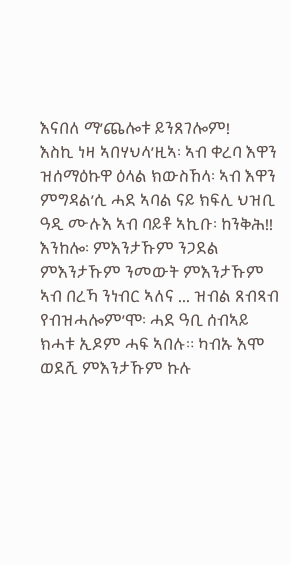እናበለ ማ’ጨሎቱ ይንጸገሎም!
እስኪ ነዛ ኣበሃህላ’ዚኣ፡ ኣብ ቀረባ እዋን ዝሰማዕኩዋ ዕላል ክውስኸላ፡ ኣብ እዋን ምግዳል’ሲ ሓደ ኣባል ናይ ክፍሊ ህዝቢ ዓዲ ሙሉእ ኣብ ባይቶ ኣኪቡ፡ ከንቅሕ!! እንከሎ፡ ምእንታኹም ንጋደል ምእንታኹም ንመውት ምእንታኹም ኣብ በረኻ ንነብር ኣለና ... ዝብል ጸብጻብ የብዝሓሎም’ሞ፡ ሓደ ዓቢ ሰብኣይ ክሓቱ ኢዶም ሓፍ ኣበሉ። ካብኡ እሞ ወደሺ ምእንታኹም ኩሉ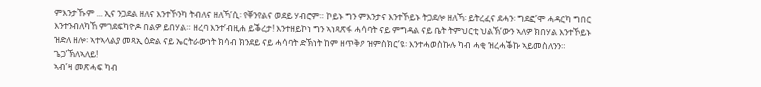ምእንታኹም ... ኢና ንጋደል ዘለና እንተኾንካ ትብለና ዘለኻ’ሲ፡ የቐንየልና ወደይ ሃብሮም። ኮይኑ ግን ምእንታና እንተኾይኑ ትጋደሎ ዘለኻ፡ ይትረፈና ደሓን፡ ግደፎ’ሞ ሓዳርካ ግበር እንተንብለካኸ ምገደፍካዮዶ በልዎ ይበሃል። ዘረባ እንተ’ብዚሐ ይቕረታ! እንተዘይኮነ ግን ኣነጻጽፋ ሓሳባት ናይ ምግዳል ናይ ቤት ትምህርቲ ህልኽ’ውን ኣለዎ ክበሃል እንተኾይኑ ዝድለ ዘሎ፡ ኣተኣላልያ መጻኢ ዕድል ናይ ኤርትራውነት ክሳብ ክንደይ ናይ ሓሳባት ድኽነት ከም ዘጥቅዖ ዝምስክር’ዩ፡ እንተሓወስኩሉ ካብ ሓቂ ዝረሓቕኩ ኣይመስለንን። ጌጋ’ኽለኣለይ!
ኣብ’ዛ መጽሓፍ ካብ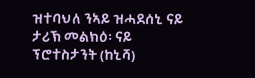ዝተባህለ ንኣይ ዝሓደሰኒ ናይ ታሪኽ መልክዕ፡ ናይ ፕሮተስታንት (ከኒሻ)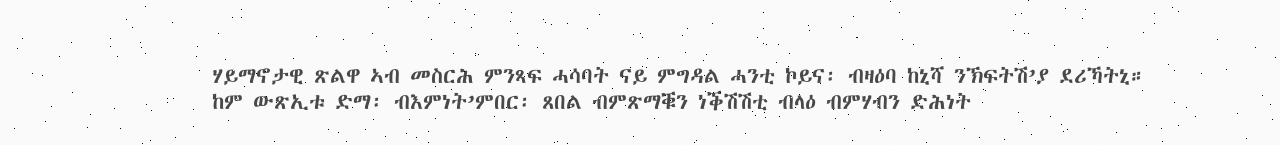ሃይማኖታዊ ጽልዋ ኣብ መስርሕ ምንጻፍ ሓሳባት ናይ ምግዳል ሓንቲ ኮይና፡ ብዛዕባ ከኒሻ ንኽፍትሽ’ያ ደሪኻትኒ። ከም ውጽኢቱ ድማ፡ ብእምነት’ምበር፡ ጸበል ብምጽማቑን ነቕሽሽቲ ብላዕ ብምሃብን ድሕነት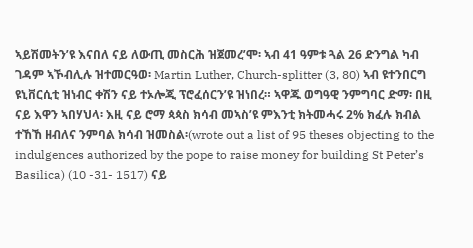ኣይሽመትን’ዩ እናበለ ናይ ለውጢ መስርሕ ዝጀመረ’ሞ፡ ኣብ 41 ዓምቱ ጓል 26 ድንግል ካብ ገዳም ኣኾብሊሉ ዝተመርዓወ፡ Martin Luther, Church-splitter (3, 80) ኣብ ዩተንበርግ ዩኒቨርሲቲ ዝነብር ቀሽን ናይ ተኦሎጂ ፕሮፈሰርን’ዩ ዝነበረ። ኣዋጁ ወግዓዊ ንምግባር ድማ፡ በዚ ናይ እዋን ኣበሃህላ፡ እዚ ናይ ሮማ ጳጳስ ክሳብ መኣስ’ዩ ምእንቲ ክትመሓሩ 2% ክፈሉ ክብል ተኸኸ ዘብለና ንምባል ክሳብ ዝመስል፡(wrote out a list of 95 theses objecting to the indulgences authorized by the pope to raise money for building St Peter’s Basilica) (10 -31- 1517) ናይ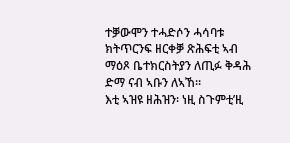ተቓውሞን ተሓድሶን ሓሳባቱ ክትጥርንፍ ዘርቀቓ ጽሕፍቲ ኣብ ማዕጾ ቤተክርስትያን ለጢፉ ቅዳሕ ድማ ናብ ኣቡን ለኣኸ።
እቲ ኣዝዩ ዘሕዝን፡ ነዚ ስጉምቲ’ዚ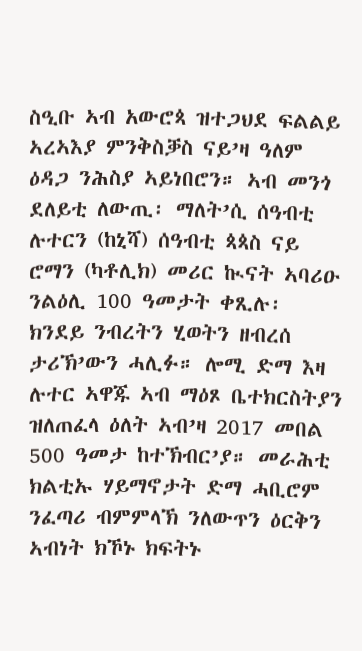ስዒቡ ኣብ አውሮጳ ዝተጋህደ ፍልልይ ኣረኣእያ ምንቅስቓስ ናይ’ዛ ዓለም ዕዳጋ ንሕስያ ኣይነበሮን። ኣብ መንጎ ደለይቲ ለውጢ፡ ማለት’ሲ ሰዓብቲ ሉተርን (ከኒሻ) ሰዓብቲ ጳጳስ ናይ ሮማን (ካቶሊክ) መሪር ኲናት ኣባሪዑ ንልዕሊ 100 ዓመታት ቀጺሉ፡ ክንደይ ንብረትን ሂወትን ዘብረሰ ታሪኽ’ውን ሓሊፉ። ሎሚ ድማ እዛ ሉተር ኣዋጁ ኣብ ማዕጾ ቤተክርስትያን ዝለጠፈላ ዕለት ኣብ’ዛ 2017 መበል 500 ዓመታ ከተኽብር’ያ። መራሕቲ ክልቲኡ ሃይማኖታት ድማ ሓቢሮም ንፈጣሪ ብምምላኽ ንለውጥን ዕርቅን ኣብነት ክኾኑ ክፍትኑ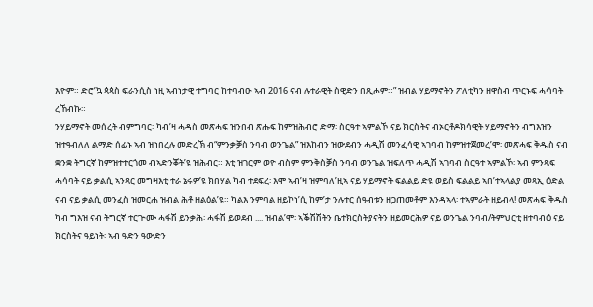እዮም። ድሮ’ኳ ጳጳስ ፍራንሲስ ነዚ ኣብነታዊ ተግባር ከተባብዑ ኣብ 2016 ናብ ሉተራዊት ስዊድን በጺሖም።” ዝብል ሃይማኖትን ፖለቲካን ዘዋስብ ጥርኑፍ ሓሳባት ረኸብኩ።
ንሃይማኖት መሰረት ብምግባር፡ ካብ’ዛ ሓዳስ መጽሓፍ ዝንበብ ጽሑፍ ከምዝሕብሮ ድማ፡ ስርዓተ ኣምልኾ ናይ ክርስትና ብኦርቶዶክሳዊት ሃይማኖትን ብግእዝን ዝተዓብለለ ልማድ ሰፊኑ ኣብ ዝነበረሉ መድረኽ ብ“ምንቃቓስ ንባብ ወንጌል” ዝእከብን ዝውደብን ሓዲሽ መንፈሳዊ ኣገባብ ከምዝተጀመረ’ሞ፡ መጽሓፍ ቅዱስ ናብ ቋንቋ ትግርኛ ከምዝተተርጎመ ብኣድንቖት’ዩ ዝሕብር። እቲ ዝገርም ወዮ ብስም ምንቅስቓስ ንባብ ወንጌል ዝፍለጥ ሓዲሽ ኣገባብ ስርዓተ ኣምልኾ፡ ኣብ ምንጻፍ ሓሳባት ናይ ቃልሲ ኣንጻር መግዛእቲ ተራ ኔሩዎ’ዩ ክበሃል ካብ ተደፍረ፡ እሞ ኣብ’ዛ ዝምባለ’ዚኣ ናይ ሃይማኖት ፍልልይ ድዩ ወይስ ፍልልይ ኣበ’ተኣላልያ መጻኢ ዕድል ናብ ናይ ቃልሲ መንፈስ ዝመርሐ ዝብል ሕቶ ዘልዕል’ዩ። ካልእ ንምባል ዘይኮነ’ሲ ከም’ታ ንሉተር ሰዓብቱን ዘጋጠመቶም እንዳኣላ፡ ተኣምራት ዘይብላ! መጽሓፍ ቅዱስ ካብ ግእዝ ናብ ትግርኛ ተርጒሙ ሓፋሽ ይንቃሕ፡ ሓፋሽ ይወደብ .... ዝብል’ሞ፡ ኣቕሽሽትን ቤተክርስትያናትን ዘይመርሕዎ ናይ ወንጌል ንባብ/ትምህርቲ ዘተባብዕ ናይ ክርስትና ዓይነት፡ ኣብ ዓድን ዓውድን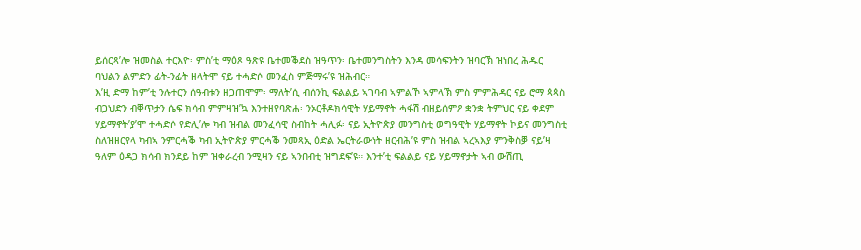ይሰርጻ’ሎ ዝመስል ተርእዮ፡ ምስ’ቲ ማዕጾ ዓጽዩ ቤተመቕደስ ዝዓጥን፡ ቤተመንግስትን እንዳ መሳፍንትን ዝባርኽ ዝነበረ ሕዱር ባህልን ልምድን ፊት-ንፊት ዘላትሞ ናይ ተሓድሶ መንፈስ ምጅማሩ’ዩ ዝሕብር።
እ’ዚ ድማ ከም’ቲ ንሉተርን ሰዓብቱን ዘጋጠሞም፡ ማለት’ሲ ብሰንኪ ፍልልይ ኣገባብ ኣምልኾ ኣምላኽ ምስ ምምሕዳር ናይ ሮማ ጳጳስ ብጋህድን ብቐጥታን ሴፍ ክሳብ ምምዛዝ’ኳ እንተዘየባጽሐ፡ ንኦርቶዶክሳዊት ሃይማኖት ሓፋሽ ብዘይሰምዖ ቋንቋ ትምህር ናይ ቀደም ሃይማኖት’ያ’ሞ ተሓድሶ የድሊ’ሎ ካብ ዝብል መንፈሳዊ ስብከት ሓሊፉ፡ ናይ ኢትዮጵያ መንግስቲ ወግዓዊት ሃይማኖት ኮይና መንግስቲ ስለዝዘርየላ ካብኣ ንምርሓቕ ካብ ኢትዮጵያ ምርሓቕ ንመጻኢ ዕድል ኤርትራውነት ዘርብሕ’ዩ ምስ ዝብል ኣረኣእያ ምንቅስቓ ናይ’ዛ ዓለም ዕዳጋ ክሳብ ክንደይ ከም ዝቀራረብ ንሚዛን ናይ ኣንበብቲ ዝግደፍ’ዩ። እንተ’ቲ ፍልልይ ናይ ሃይማኖታት ኣብ ውሽጢ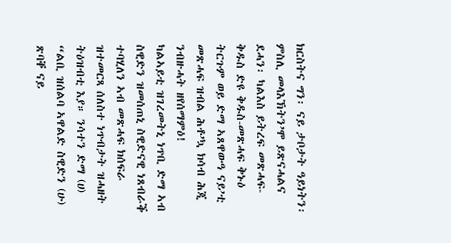ክርስትና ግን፡ ናይ ታቦታት ዓይነትን፡ ምስሊ መላእኽትን’ሞ ይጽናሓልና ደሓን፡ ካልእስ ይትረፍ መጽሓፍ-ቅዱስ ድዩ ቅዱስ-መጽሓፍ ቅኑዕ ትርጉም ወይ ድማ ኣጸዋውዓ ናይ’ቲ መጽሓፍ ዝብል ሕቶ’ኳ ክሳብ ሕጂ ንብዙሓት ዘየሰማምዕ!
ካልኣይቲ ዝገረመትኒ ነጥቢ ድማ ኣብ ስዊድን ዝመሰጠኒ ስዊድናዊ ነጸብራቕ ተባሂለን ኣብ መጽሓፍ ክሰፍራ ዝተመርጻ ሰለስተ ነጥብታት ዝሓዘት ትዕዝብቲ እያ። ንሳተን ድማ (ሀ) “ልቢ ዝሰልባ ኣዋልድ ስዊድን (ሁ) ጽባቐ ናይ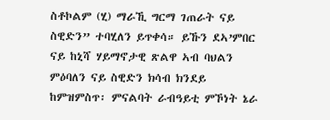ስቶኮልም (ሂ) ማራኺ ግርማ ገጠራት ናይ ስዊድን” ተባሂለን ይጥቀሳ። ይኹን ደኣ’ምበር ናይ ከኒሻ ሃይማኖታዊ ጽልዋ ኣብ ባህልን ምዕባለን ናይ ስዊድን ክሳብ ክንደይ ከምዝምስጥ፡ ምናልባት ራብዓይቲ ምኾነት ኔራ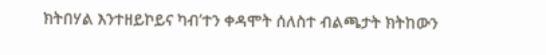ክትበሃል እንተዘይኮይና ካብ’ተን ቀዳሞት ሰለስተ ብልጫታት ክትከውን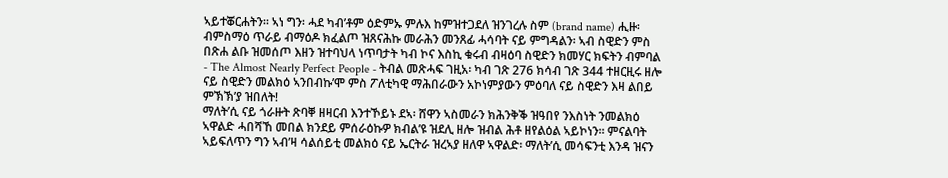ኣይተቖርሐትን። ኣነ ግን፡ ሓደ ካብ’ቶም ዕድምኡ ምሉእ ከምዝተጋደለ ዝንገረሉ ስም (brand name) ሒዙ፡ ብምስማዕ ጥራይ ብማዕዶ ክፈልጦ ዝጸናሕኩ መራሕን መንጸፊ ሓሳባት ናይ ምግዳልን፡ ኣብ ስዊድን ምስ በጽሐ ልቡ ዝመሰጦ እዘን ዝተባህላ ነጥባታት ካብ ኮና እስኪ ቁሩብ ብዛዕባ ስዊድን ክመሃር ክፍትን ብምባል - The Almost Nearly Perfect People - ትብል መጽሓፍ ገዚአ፡ ካብ ገጽ 276 ክሳብ ገጽ 344 ተዘርዚሩ ዘሎ ናይ ስዊድን መልክዕ ኣንበብኩ’ሞ ምስ ፖለቲካዊ ማሕበራውን አኮነምያውን ምዕባለ ናይ ስዊድን እዛ ልበይ ምኽኽ’ያ ዝበለት!
ማለት’ሲ ናይ ጎራዙት ጽባቐ ዘዛርብ እንተኾይኑ ደኣ፡ ሸዋን ኣስመራን ክሕንቅቕ ዝዓበየ ንእስነት ንመልክዕ ኣዋልድ ሓበሻኸ መበል ክንደይ ምሰራዕኩዎ ክብል’ዩ ዝደሊ ዘሎ ዝብል ሕቶ ዘየልዕል ኣይኮነን። ምናልባት ኣይፍለጥን ግን ኣብ’ዛ ሳልሰይቲ መልክዕ ናይ ኤርትራ ዝረኣያ ዘለዋ ኣዋልድ፡ ማለት’ሲ መሳፍንቲ እንዳ ዝናን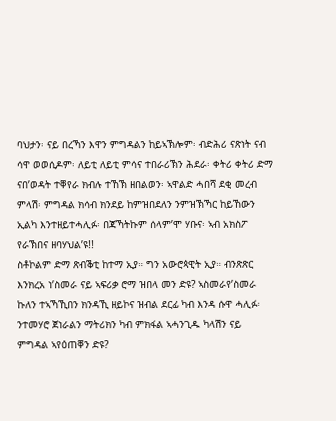ባህታን፡ ናይ በረኻን እዋን ምግዳልን ከይኣኽሎም፡ ብድሕሪ ናጽነት ናብ ሳዋ ወወሲዶም፡ ለይቲ ለይቲ ምሳና ተበራሪኽን ሕደራ፡ ቀትሪ ቀትሪ ድማ ናበ’ወዳት ተቐየራ ክብሉ ተኸኽ ዘበልወን፡ ኣዋልድ ሓበሻ ደቂ መረብ ምላሽ፡ ምግዳል ክሳብ ክንደይ ከምዝበደለን ንምዝኽኻር ከይኸውን ኢልካ እንተዘይተሓሊፉ፡ በጃኻትኩም ሰላም’ሞ ሃቡና፡ ኣብ አክስፖ የራኽበና ዘባሃህል’ዩ!!
ስቶኮልም ድማ ጽብቕቲ ከተማ ኢያ። ግን አውሮጳዊት ኢያ። ብንጽጽር እንክረአ ነ’ስመራ ናይ ኣፍሪቃ ሮማ ዝበላ መን ድዩ? ኣስመራየ’ስመራ ኩለን ተኣኻኺበን ክንዳኺ ዘይኮና ዝብል ደርፊ ካብ እንዳ ሱዋ ሓሊፉ፡ ንተመሃሮ ጀነራልን ማትሪክን ካብ ምክፋል ኣሓንጊዱ ካላሽን ናይ ምግዳል ኣየዕጠቐን ድዩ?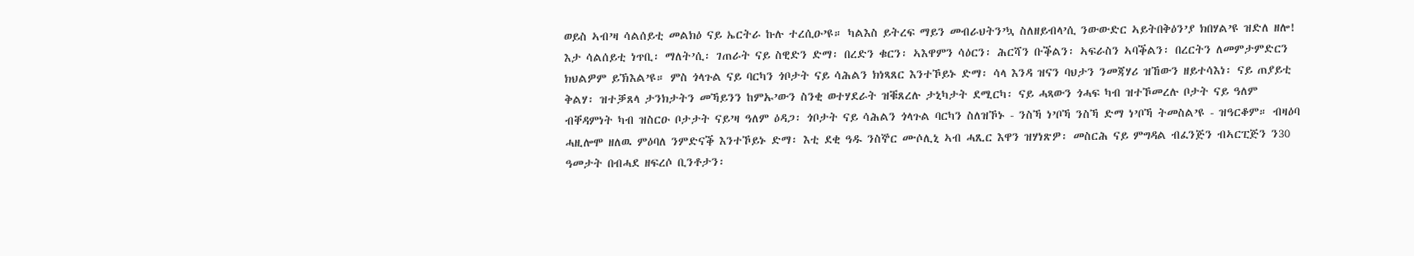ወይስ ኣብ’ዛ ሳልሰይቲ መልክዕ ናይ ኤርትራ ኩሉ ተረሲዑ’ዩ። ካልእስ ይትረፍ ማይን መብራህትን’ኳ ስለዘይብላ’ሲ ንውውድር ኣይትበቅዕን’ያ ክበሃል’ዩ ዝድለ ዘሎ!
እታ ሳልሰይቲ ነጥቢ፡ ማለት’ሲ፡ ገጠራት ናይ ስዊድን ድማ፡ በረድን ቁርን፡ ኣእዋምን ሳዕርን፡ ሕርሻን ቡቕልን፡ ኣፍራስን ኣባቕልን፡ በረርትን ለመምታምድርን ክህልዎም ይኽእል’ዩ። ምስ ጎላጉል ናይ ባርካን ጎቦታት ናይ ሳሕልን ክነጻጸር እንተኾይኑ ድማ፡ ሳላ እንዳ ዝናን ባህታን ንመጃሃሪ ዝኸውን ዘይተሳእነ፡ ናይ ጠያይቲ ቅልሃ፡ ዝተቓጸላ ታንክታትን መኻይንን ከምኡ’ውን ስንቂ ወተሃደራት ዝቑጸረሉ ታኒካታት ደሚርካ፡ ናይ ሓጻውን ጎሓፍ ካብ ዝተኾመረሉ ቦታት ናይ ዓለም ብቐዳምነት ካብ ዝስርዑ ቦታታት ናይ’ዛ ዓለም ዕዳጋ፡ ጎቦታት ናይ ሳሕልን ጎላጉል ባርካን ስለዝኾኑ - ንስኻ ነ’ቦኻ ንስኻ ድማ ነ’ቦኻ ትመስል’ዩ - ዝዓርቆም። ብዛዕባ ሓዚሎሞ ዘለዉ ምዕባለ ንምድናቕ እንተኾይኑ ድማ፡ እቲ ደቂ ዓዱ ንስኞር ሙሶሊኒ ኣብ ሓጺር እዋን ዝሃነጽዎ፡ መስርሕ ናይ ምግዳል ብፈንጅን ብኣርፒጅን ን30 ዓመታት በብሓደ ዘፍረሶ ቢንቶታን፡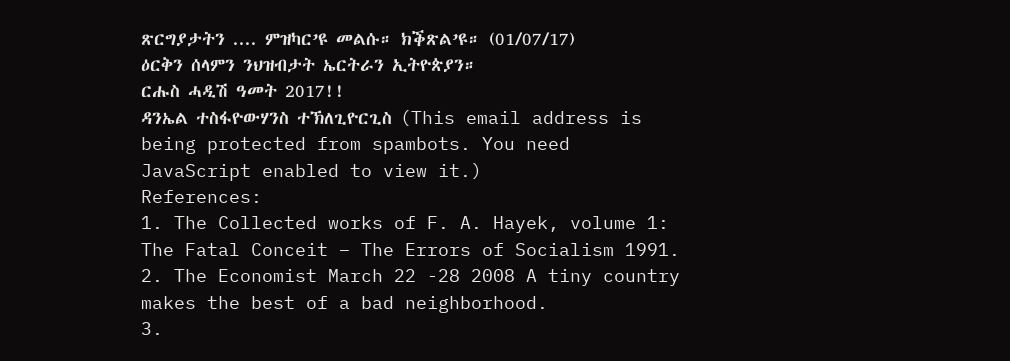ጽርግያታትን .... ምዝካር’ዩ መልሱ። ክቕጽል’ዩ። (01/07/17)
ዕርቅን ሰላምን ንህዝብታት ኤርትራን ኢትዮጵያን።
ርሑስ ሓዲሽ ዓመት 2017!!
ዳንኤል ተስፋዮውሃንስ ተኽለጊዮርጊስ (This email address is being protected from spambots. You need JavaScript enabled to view it.)
References:
1. The Collected works of F. A. Hayek, volume 1: The Fatal Conceit – The Errors of Socialism 1991.
2. The Economist March 22 -28 2008 A tiny country makes the best of a bad neighborhood.
3.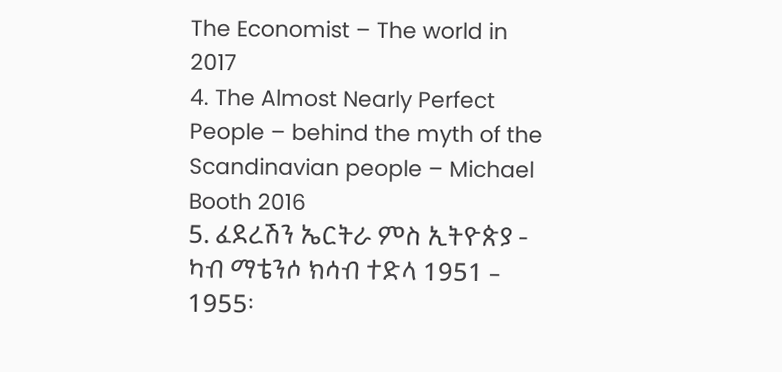The Economist – The world in 2017
4. The Almost Nearly Perfect People – behind the myth of the Scandinavian people – Michael Booth 2016
5. ፈደረሽን ኤርትራ ምስ ኢትዮጵያ - ካብ ማቴንሶ ክሳብ ተድላ 1951 – 1955፡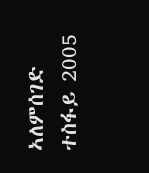ኣለምሰገድ ተስፋይ 2005